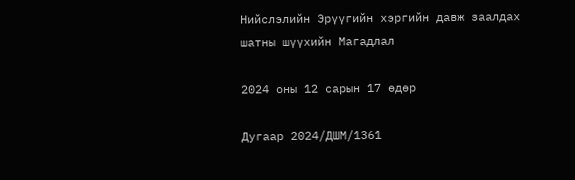Нийслэлийн Эрүүгийн хэргийн давж заалдах шатны шүүхийн Магадлал

2024 оны 12 сарын 17 өдөр

Дугаар 2024/ДШМ/1361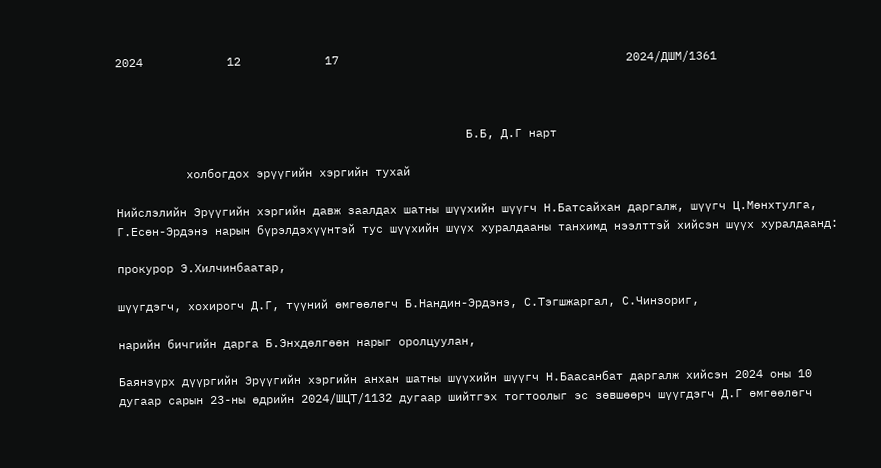2024            12            17                                         2024/ДШМ/1361



                                                  Б.Б, Д.Г нарт

          холбогдох эрүүгийн хэргийн тухай

Нийслэлийн Эрүүгийн хэргийн давж заалдах шатны шүүхийн шүүгч Н.Батсайхан даргалж, шүүгч Ц.Мөнхтулга, Г.Есөн-Эрдэнэ нарын бүрэлдэхүүнтэй тус шүүхийн шүүх хуралдааны танхимд нээлттэй хийсэн шүүх хуралдаанд:

прокурор Э.Хилчинбаатар,

шүүгдэгч, хохирогч Д.Г, түүний өмгөөлөгч Б.Нандин-Эрдэнэ, С.Тэгшжаргал, С.Чинзориг,

нарийн бичгийн дарга Б.Энхдөлгөөн нарыг оролцуулан,

Баянзүрх дүүргийн Эрүүгийн хэргийн анхан шатны шүүхийн шүүгч Н.Баасанбат даргалж хийсэн 2024 оны 10 дугаар сарын 23-ны өдрийн 2024/ШЦТ/1132 дугаар шийтгэх тогтоолыг эс зөвшөөрч шүүгдэгч Д.Г өмгөөлөгч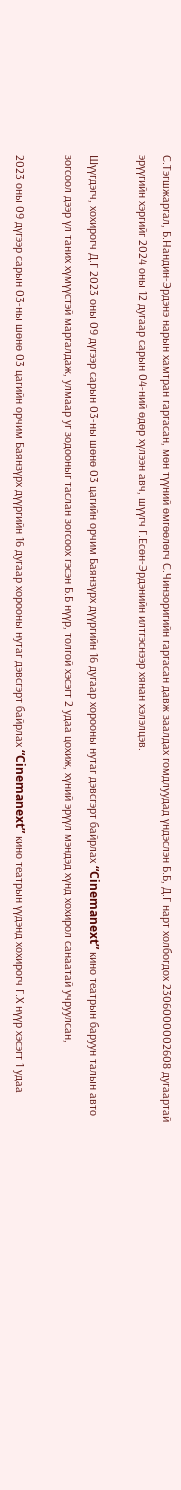С.Тэгшжаргал, Б.Нандин-Эрдэнэ нарын хамтран гаргасан, мөн түүний өмгөөлөгч С.Чинзоригийн гаргасан давж заалдах гомдлуудад үндэслэн Б.Б, Д.Г нарт холбогдох 2306000002608 дугаартай эрүүгийн хэргийг 2024 оны 12 дугаар сарын 04-ний өдөр хүлээн авч, шүүгч Г.Есөн-Эрдэнийн илтгэснээр хянан хэлэлцэв.

Шүүгдэгч, хохирогч Д.Г 2023 оны 09 дүгээр сарын 03-ны шөнө 03 цагийн орчим Баянзүрх дүүргийн 16 дугаар хорооны нутаг дэвсгэрт байрлах “Cinemanext” кино театрын баруун талын авто зогсоол дээр үл таних хүмүүстэй маргалдаж, улмаар уг зодооныг таслан зогсоох гэсэн Б.Б нүүр, толгой хэсэгт 2 удаа цохиж, хүний эрүүл мэндэд хүнд хохирол санаатай учруулсан,

2023 оны 09 дүгээр сарын 03-ны шөнө 03 цагийн орчим Баянзүрх дүүргийн 16 дугаар хорооны нутаг дэвсгэрт байрлах “Cinemanext” кино театрын үүдэнд хохирогч Г.Х нүүр хэсэгт 1 удаа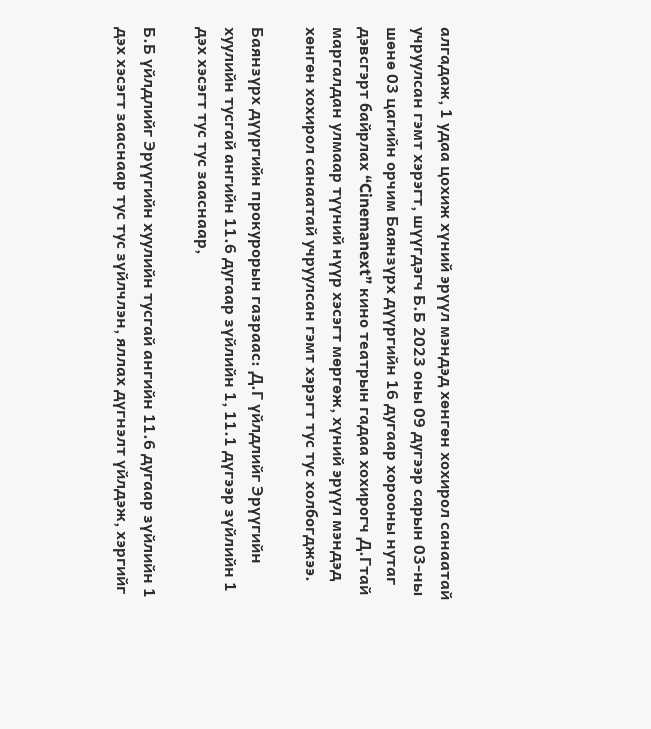алгадаж, 1 удаа цохиж хүний эрүүл мэндэд хөнгөн хохирол санаатай учруулсан гэмт хэрэгт, шүүгдэгч Б.Б 2023 оны 09 дугээр сарын 03-ны шөнө 03 цагийн орчим Баянзүрх дүүргийн 16 дугаар хорооны нутаг дэвсгэрт байрлах “Cinemanext” кино театрын гадаа хохирогч Д.Гтай маргалдан улмаар түүний нүүр хэсэгт мөргөж, хүний эрүүл мэндэд хөнгөн хохирол санаатай учруулсан гэмт хэрэгт тус тус холбогджээ.

Баянзүрх дүүргийн прокурорын газраас: Д.Г үйлдлийг Эрүүгийн хуулийн тусгай ангийн 11.6 дугаар зүйлийн 1, 11.1 дүгээр зүйлийн 1 дэх хэсэгт тус тус зааснаар,

Б.Б үйлдлийг Эрүүгийн хуулийн тусгай ангийн 11.6 дугаар зүйлийн 1 дэх хэсэгт зааснаар тус тус зүйлчлэн, яллах дүгнэлт үйлдэж, хэргийг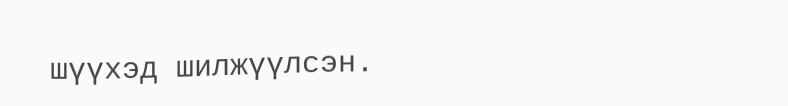шүүхэд шилжүүлсэн.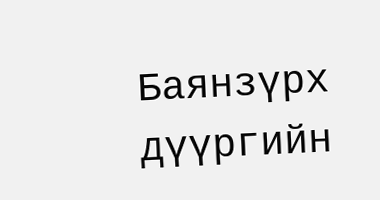Баянзүрх дүүргийн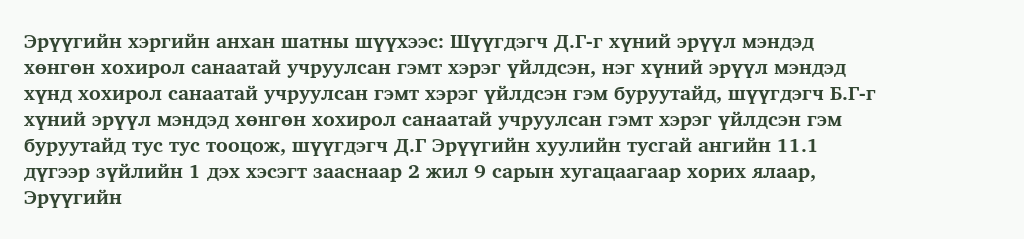Эрүүгийн хэргийн анхан шатны шүүхээс: Шүүгдэгч Д.Г-г хүний эрүүл мэндэд хөнгөн хохирол санаатай учруулсан гэмт хэрэг үйлдсэн, нэг хүний эрүүл мэндэд хүнд хохирол санаатай учруулсан гэмт хэрэг үйлдсэн гэм буруутайд, шүүгдэгч Б.Г-г  хүний эрүүл мэндэд хөнгөн хохирол санаатай учруулсан гэмт хэрэг үйлдсэн гэм буруутайд тус тус тооцож, шүүгдэгч Д.Г Эрүүгийн хуулийн тусгай ангийн 11.1 дүгээр зүйлийн 1 дэх хэсэгт зааснаар 2 жил 9 сарын хугацаагаар хорих ялаар, Эрүүгийн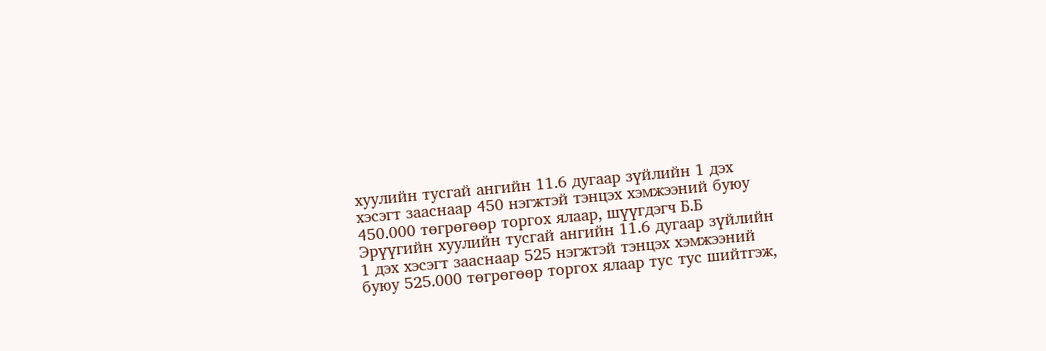хуулийн тусгай ангийн 11.6 дугаар зүйлийн 1 дэх хэсэгт зааснаар 450 нэгжтэй тэнцэх хэмжээний буюу 450.000 төгрөгөөр торгох ялаар, шүүгдэгч Б.Б Эрүүгийн хуулийн тусгай ангийн 11.6 дугаар зүйлийн 1 дэх хэсэгт зааснаар 525 нэгжтэй тэнцэх хэмжээний буюу 525.000 төгрөгөөр торгох ялаар тус тус шийтгэж,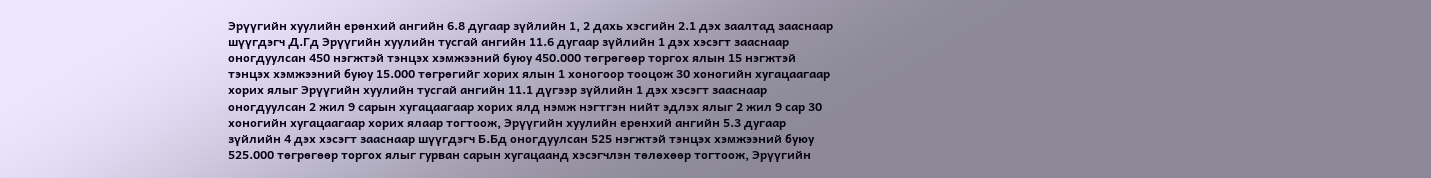Эрүүгийн хуулийн ерөнхий ангийн 6.8 дугаар зүйлийн 1, 2 дахь хэсгийн 2.1 дэх заалтад зааснаар шүүгдэгч Д.Гд Эрүүгийн хуулийн тусгай ангийн 11.6 дугаар зүйлийн 1 дэх хэсэгт зааснаар оногдуулсан 450 нэгжтэй тэнцэх хэмжээний буюу 450.000 төгрөгөөр торгох ялын 15 нэгжтэй тэнцэх хэмжээний буюу 15.000 төгрөгийг хорих ялын 1 хоногоор тооцож 30 хоногийн хугацаагаар хорих ялыг Эрүүгийн хуулийн тусгай ангийн 11.1 дүгээр зүйлийн 1 дэх хэсэгт зааснаар оногдуулсан 2 жил 9 сарын хугацаагаар хорих ялд нэмж нэгтгэн нийт эдлэх ялыг 2 жил 9 сар 30 хоногийн хугацаагаар хорих ялаар тогтоож, Эрүүгийн хуулийн ерөнхий ангийн 5.3 дугаар зүйлийн 4 дэх хэсэгт зааснаар шүүгдэгч Б.Бд оногдуулсан 525 нэгжтэй тэнцэх хэмжээний буюу 525.000 төгрөгөөр торгох ялыг гурван сарын хугацаанд хэсэгчлэн төлөхөөр тогтоож, Эрүүгийн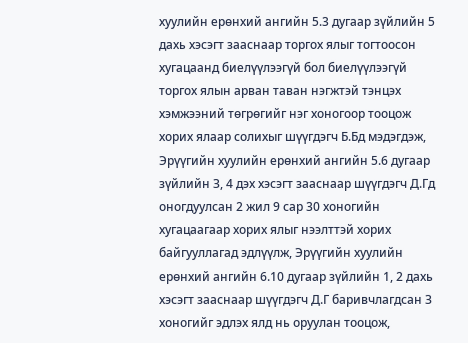хуулийн ерөнхий ангийн 5.3 дугаар зүйлийн 5 дахь хэсэгт зааснаар торгох ялыг тогтоосон хугацаанд биелүүлээгүй бол биелүүлээгүй торгох ялын арван таван нэгжтэй тэнцэх хэмжээний төгрөгийг нэг хоногоор тооцож хорих ялаар солихыг шүүгдэгч Б.Бд мэдэгдэж, Эрүүгийн хуулийн ерөнхий ангийн 5.6 дугаар зүйлийн З, 4 дэх хэсэгт зааснаар шүүгдэгч Д.Гд оногдуулсан 2 жил 9 сар 30 хоногийн хугацаагаар хорих ялыг нээлттэй хорих байгууллагад эдлүүлж, Эрүүгийн хуулийн ерөнхий ангийн 6.10 дугаар зүйлийн 1, 2 дахь хэсэгт зааснаар шүүгдэгч Д.Г баривчлагдсан З хоногийг эдлэх ялд нь оруулан тооцож,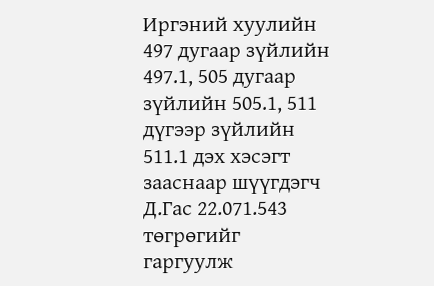Иргэний хуулийн 497 дугаар зүйлийн 497.1, 505 дугаар зүйлийн 505.1, 511 дүгээр зүйлийн 511.1 дэх хэсэгт зааснаар шүүгдэгч Д.Гас 22.071.543 төгрөгийг гаргуулж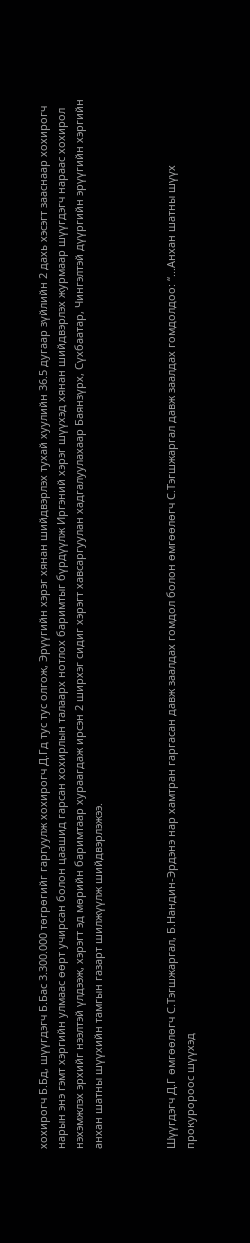хохирогч Б.Бд, шүүгдэгч Б.Бас 3.300.000 төгрөгийг гаргуулж хохирогч Д.Гд тус тус олгож, Эрүүгийн хэрэг хянан шийдвэрлэх тухай хуулийн 36.5 дугаар зүйлийн 2 дахь хэсэгт зааснаар хохирогч нарын энэ гэмт хэргийн улмаас өөрт учирсан болон цаашид гарсан хохирлын талаарх нотлох баримтыг бүрдүүлж Иргэний хэрэг шүүхэд хянан шийдвэрлэх журмаар шүүгдэгч нараас хохирол нэхэмжлэх эрхийг нээлтэй үлдээж, хэрэгт эд мөрийн баримтаар хураагдаж ирсэн 2 ширхэг сидиг хэрэгт хавсаргуулан хадгалуулахаар Баянзүрх, Сүхбаатар, Чингэлтэй дүүргийн эрүүгийн хэргийн анхан шатны шүүхийн тамгын газарт шилжүүлж шийдвэрлэжээ.



Шүүгдэгч Д.Г өмгөөлөгч С.Тэгшжаргал, Б.Нандин-Эрдэнэ нар хамтран гаргасан давж заалдах гомдол болон өмгөөлөгч С.Тэгшжаргал давж заалдах гомдолдоо: “...Анхан шатны шүүх прокуророос шүүхэд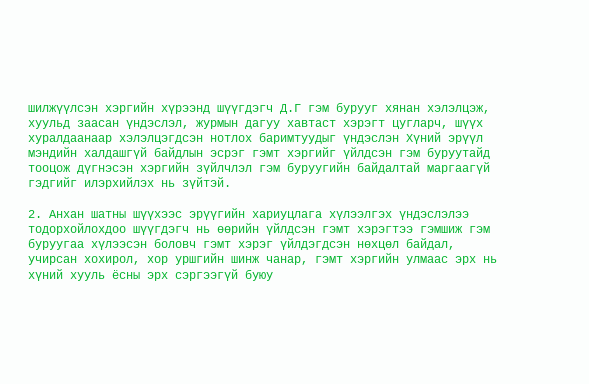шилжүүлсэн хэргийн хүрээнд шүүгдэгч Д.Г гэм бурууг хянан хэлэлцэж, хуульд заасан үндэслэл, журмын дагуу хавтаст хэрэгт цугларч, шүүх хуралдаанаар хэлэлцэгдсэн нотлох баримтуудыг үндэслэн Хүний эрүүл мэндийн халдашгүй байдлын эсрэг гэмт хэргийг үйлдсэн гэм буруутайд тооцож дүгнэсэн хэргийн зүйлчлэл гэм буруугийн байдалтай маргаагүй гэдгийг илэрхийлэх нь зүйтэй.

2. Анхан шатны шүүхээс эрүүгийн хариуцлага хүлээлгэх үндэслэлээ тодорхойлохдоо шүүгдэгч нь өөрийн үйлдсэн гэмт хэрэгтээ гэмшиж гэм буруугаа хүлээсэн боловч гэмт хэрэг үйлдэгдсэн нөхцөл байдал, учирсан хохирол, хор уршгийн шинж чанар, гэмт хэргийн улмаас эрх нь хүний хууль ёсны эрх сэргээгүй буюу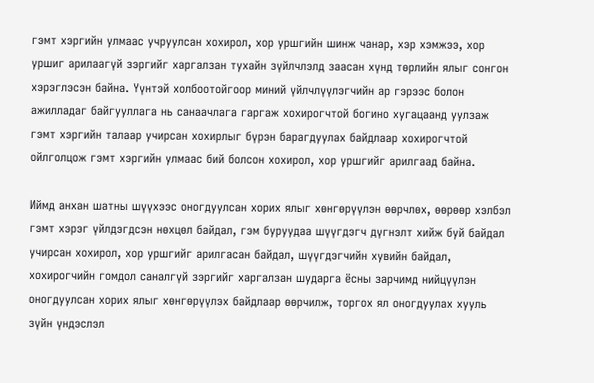гэмт хэргийн улмаас учруулсан хохирол, хор уршгийн шинж чанар, хэр хэмжээ, хор уршиг арилаагүй зэргийг харгалзан тухайн зүйлчлэлд заасан хүнд төрлийн ялыг сонгон хэрэглэсэн байна. Үүнтэй холбоотойгоор миний үйлчлүүлэгчийн ар гэрээс болон ажилладаг байгууллага нь санаачлага гаргаж хохирогчтой богино хугацаанд уулзаж гэмт хэргийн талаар учирсан хохирлыг бүрэн барагдуулах байдлаар хохирогчтой ойлголцож гэмт хэргийн улмаас бий болсон хохирол, хор уршгийг арилгаад байна.

Иймд анхан шатны шүүхээс оногдуулсан хорих ялыг хөнгөрүүлэн өөрчлөх, өөрөөр хэлбэл гэмт хэрэг үйлдэгдсэн нөхцөл байдал, гэм буруудаа шүүгдэгч дүгнэлт хийж буй байдал учирсан хохирол, хор уршгийг арилгасан байдал, шүүгдэгчийн хувийн байдал, хохирогчийн гомдол саналгүй зэргийг харгалзан шударга ёсны зарчимд нийцүүлэн оногдуулсан хорих ялыг хөнгөрүүлэх байдлаар өөрчилж, торгох ял оногдуулах хууль зүйн үндэслэл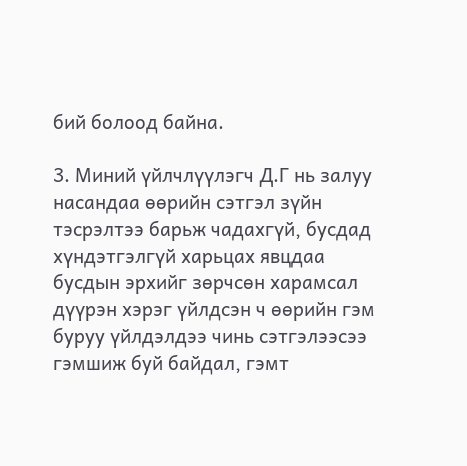бий болоод байна.

3. Миний үйлчлүүлэгч Д.Г нь залуу насандаа өөрийн сэтгэл зүйн тэсрэлтээ барьж чадахгүй, бусдад хүндэтгэлгүй харьцах явцдаа бусдын эрхийг зөрчсөн харамсал дүүрэн хэрэг үйлдсэн ч өөрийн гэм буруу үйлдэлдээ чинь сэтгэлээсээ гэмшиж буй байдал, гэмт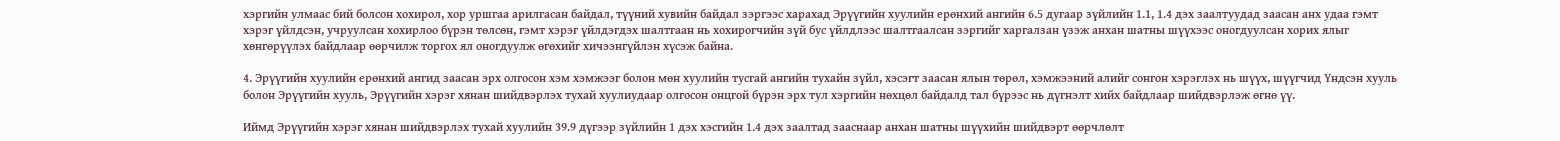хэргийн улмаас бий болсон хохирол, хор уршгаа арилгасан байдал, түүний хувийн байдал зэргээс харахад Эрүүгийн хуулийн ерөнхий ангийн 6.5 дугаар зүйлийн 1.1, 1.4 дэх заалтуудад заасан анх удаа гэмт хэрэг үйлдсэн, учруулсан хохирлоо бүрэн төлсөн, гэмт хэрэг үйлдэгдэх шалтгаан нь хохирогчийн зүй бус үйлдлээс шалтгаалсан зэргийг харгалзан үзэж анхан шатны шүүхээс оногдуулсан хорих ялыг хөнгөрүүлэх байдлаар өөрчилж торгох ял оногдуулж өгөхийг хичээнгүйлэн хүсэж байна.

4. Эрүүгийн хуулийн ерөнхий ангид заасан эрх олгосон хэм хэмжээг болон мөн хуулийн тусгай ангийн тухайн зүйл, хэсэгт заасан ялын төрөл, хэмжээний алийг сонгон хэрэглэх нь шүүх, шүүгчид Үндсэн хууль болон Эрүүгийн хууль, Эрүүгийн хэрэг хянан шийдвэрлэх тухай хуулиудаар олгосон онцгой бүрэн эрх тул хэргийн нөхцөл байдалд тал бүрээс нь дүгнэлт хийх байдлаар шийдвэрлэж өгнө үү.

Иймд Эрүүгийн хэрэг хянан шийдвэрлэх тухай хуулийн 39.9 дүгээр зүйлийн 1 дэх хэсгийн 1.4 дэх заалтад зааснаар анхан шатны шүүхийн шийдвэрт өөрчлөлт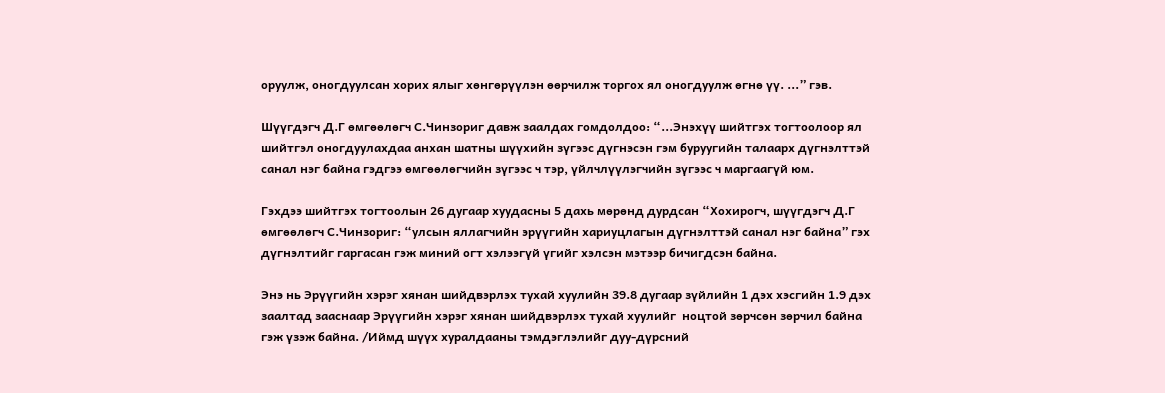оруулж, оногдуулсан хорих ялыг хөнгөрүүлэн өөрчилж торгох ял оногдуулж өгнө үү. ...” гэв.

Шүүгдэгч Д.Г өмгөөлөгч С.Чинзориг давж заалдах гомдолдоо: “...Энэхүү шийтгэх тогтоолоор ял шийтгэл оногдуулахдаа анхан шатны шүүхийн зүгээс дүгнэсэн гэм буруугийн талаарх дүгнэлттэй санал нэг байна гэдгээ өмгөөлөгчийн зүгээс ч тэр, үйлчлүүлэгчийн зүгээс ч маргаагүй юм.

Гэхдээ шийтгэх тогтоолын 26 дугаар хуудасны 5 дахь мөрөнд дурдсан “Хохирогч, шүүгдэгч Д.Г өмгөөлөгч С.Чинзориг: “улсын яллагчийн эрүүгийн хариуцлагын дүгнэлттэй санал нэг байна” гэх дүгнэлтийг гаргасан гэж миний огт хэлээгүй үгийг хэлсэн мэтээр бичигдсэн байна.

Энэ нь Эрүүгийн хэрэг хянан шийдвэрлэх тухай хуулийн 39.8 дугаар зүйлийн 1 дэх хэсгийн 1.9 дэх заалтад зааснаар Эрүүгийн хэрэг хянан шийдвэрлэх тухай хуулийг  ноцтой зөрчсөн зөрчил байна гэж үзэж байна. /Иймд шүүх хуралдааны тэмдэглэлийг дуу-дүрсний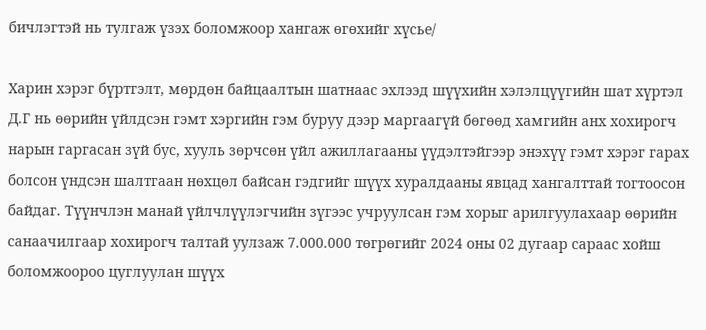бичлэгтэй нь тулгаж үзэх боломжоор хангаж өгөхийг хүсье/

Харин хэрэг бүртгэлт, мөрдөн байцаалтын шатнаас эхлээд шүүхийн хэлэлцүүгийн шат хүртэл Д.Г нь өөрийн үйлдсэн гэмт хэргийн гэм буруу дээр маргаагүй бөгөөд хамгийн анх хохирогч нарын гаргасан зүй бус, хууль зөрчсөн үйл ажиллагааны үүдэлтэйгээр энэхүү гэмт хэрэг гарах болсон үндсэн шалтгаан нөхцөл байсан гэдгийг шүүх хуралдааны явцад хангалттай тогтоосон байдаг. Түүнчлэн манай үйлчлүүлэгчийн зүгээс учруулсан гэм хорыг арилгуулахаар өөрийн санаачилгаар хохирогч талтай уулзаж 7.000.000 төгрөгийг 2024 оны 02 дугаар сараас хойш боломжоороо цуглуулан шүүх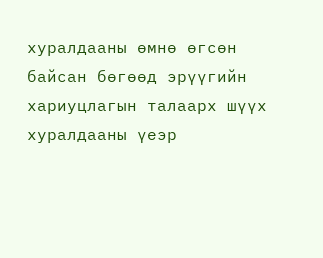хуралдааны өмнө өгсөн байсан бөгөөд эрүүгийн хариуцлагын талаарх шүүх хуралдааны үеэр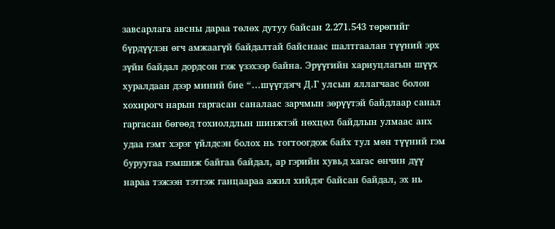завсарлага авсны дараа төлөх дутуу байсан 2.271.543 төрөгийг бүрдүүлэн өгч амжаагүй байдалтай байснаас шалтгаалан түүний эрх зүйн байдал дордсон гэж үзэхээр байна. Эрүүгийн хариуцлагын шүүх хуралдаан дээр миний бие “...шүүгдэгч Д.Г улсын яллагчаас болон хохирогч нарын гаргасан саналаас зарчмын зөрүүтэй байдлаар санал гаргасан бөгөөд тохиолдлын шинжтэй нөхцөл байдлын улмаас анх удаа гэмт хэрэг үйлдсэн болох нь тогтоогдож байх тул мөн түүний гэм буруугаа гэмшиж байгаа байдал, ар гэрийн хувьд хагас өнчин дүү нараа тэжээн тэтгэж ганцаараа ажил хийдэг байсан байдал, эх нь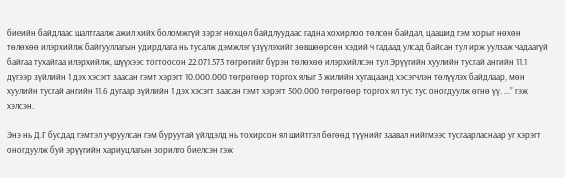биеийн байдлаас шалтгаалж ажил хийх боломжгүй зэрэг нөхцөл байдлуудаас гадна хохирлоо төлсөн байдал, цаашид гэм хорыг нөхөн төлөхөө илэрхийлж байгууллагын удирдлага нь тусалж дэмжлэг үзүүлэхийг зөвшөөрсөн хэдий ч гадаад улсад байсан тул ирж уулзаж чадаагүй байгаа тухайгаа илэрхийлж, шүүхээс тогтоосон 22.071.573 төгрөгийг бүрэн төлөхөө илэрхийлсэн тул Эрүүгийн хуулийн тусгай ангийн 11.1 дүгээр зүйлийн 1 дэх хэсэгт заасан гэмт хэрэгт 10.000.000 төгрөгөөр торгох ялыг 3 жилийн хугацаанд хэсэгчлэн төлүүлэх байдлаар, мөн хуулийн тусгай ангийн 11.6 дугаар зүйлийн 1 дэх хэсэгт заасан гэмт хэрэгт 500.000 төгрөгөөр торгох ял тус тус оногдуулж өгнө үү. ...” гэж хэлсэн.

Энэ нь Д.Г бусдад гэмтэл учруулсан гэм буруутай үйлдэлд нь тохирсон ял шийтгэл бөгөөд түүнийг заавал нийгмээс тусгаарласнаар уг хэрэгт оногдуулж буй эрүүгийн хариуцлагын зорилго биелсэн гэж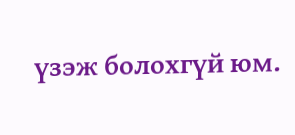үзэж болохгүй юм.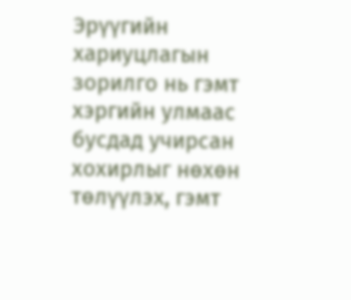Эрүүгийн хариуцлагын зорилго нь гэмт хэргийн улмаас бусдад учирсан хохирлыг нөхөн төлүүлэх, гэмт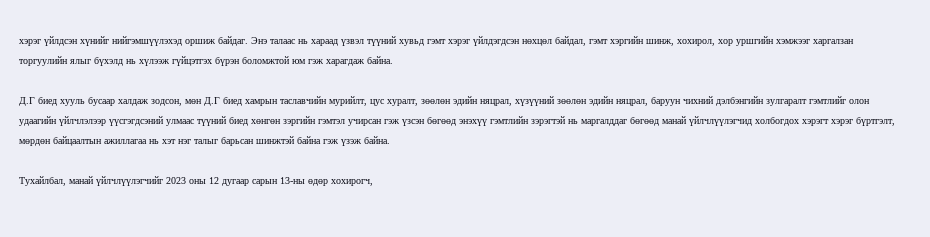хэрэг үйлдсэн хүнийг нийгэмшүүлэхэд оршиж байдаг. Энэ талаас нь хараад үзвэл түүний хувьд гэмт хэрэг үйлдэгдсэн нөхцөл байдал, гэмт хэргийн шинж, хохирол, хор уршгийн хэмжээг харгалзан торгуулийн ялыг бүхэлд нь хүлээж гүйцэтгэх бүрэн боломжтой юм гэж харагдаж байна.

Д.Г биед хууль бусаар халдаж зодсон, мөн Д.Г биед хамрын таславчийн мурийлт, цус хуралт, зөөлөн эдийн няцрал, хүзүүний зөөлөн эдийн няцрал, баруун чихний дэлбэнгийн зулгаралт гэмтлийг олон удаагийн үйлчлэлээр үүсгэгдсэний улмаас түүний биед хөнгөн зэргийн гэмтэл учирсан гэж үзсэн бөгөөд энэхүү гэмтлийн зэрэгтэй нь маргалддаг бөгөөд манай үйлчлүүлэгчид холбогдох хэрэгт хэрэг бүртгэлт, мөрдөн байцаалтын ажиллагаа нь хэт нэг талыг барьсан шинжтэй байна гэж үзэж байна.

Тухайлбал, манай үйлчлүүлэгчийг 2023 оны 12 дугаар сарын 13-ны өдөр хохирогч,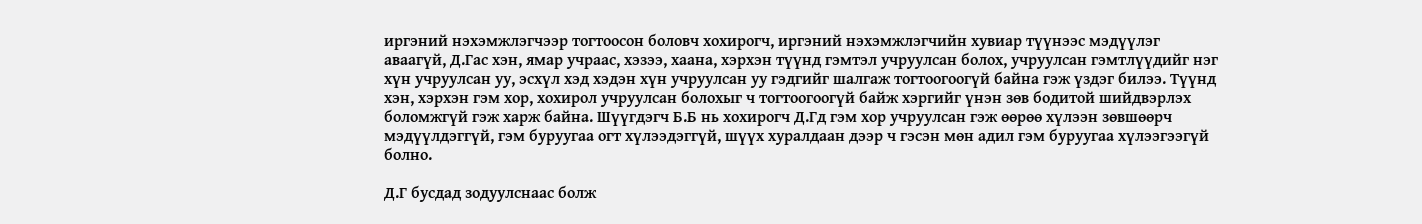иргэний нэхэмжлэгчээр тогтоосон боловч хохирогч, иргэний нэхэмжлэгчийн хувиар түүнээс мэдүүлэг аваагүй, Д.Гас хэн, ямар учраас, хэзээ, хаана, хэрхэн түүнд гэмтэл учруулсан болох, учруулсан гэмтлүүдийг нэг хүн учруулсан уу, эсхүл хэд хэдэн хүн учруулсан уу гэдгийг шалгаж тогтоогоогүй байна гэж үздэг билээ. Түүнд хэн, хэрхэн гэм хор, хохирол учруулсан болохыг ч тогтоогоогүй байж хэргийг үнэн зөв бодитой шийдвэрлэх боломжгүй гэж харж байна. Шүүгдэгч Б.Б нь хохирогч Д.Гд гэм хор учруулсан гэж өөрөө хүлээн зөвшөөрч мэдүүлдэггүй, гэм буруугаа огт хүлээдэггүй, шүүх хуралдаан дээр ч гэсэн мөн адил гэм буруугаа хүлээгээгүй болно.

Д.Г бусдад зодуулснаас болж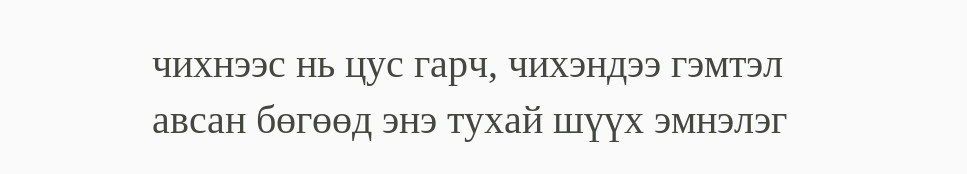чихнээс нь цус гарч, чихэндээ гэмтэл авсан бөгөөд энэ тухай шүүх эмнэлэг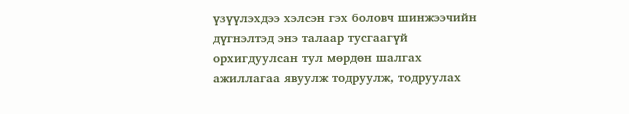үзүүлэхдээ хэлсэн гэх боловч шинжээчийн дүгнэлтэд энэ талаар тусгаагүй орхигдуулсан тул мөрдөн шалгах ажиллагаа явуулж тодруулж, тодруулах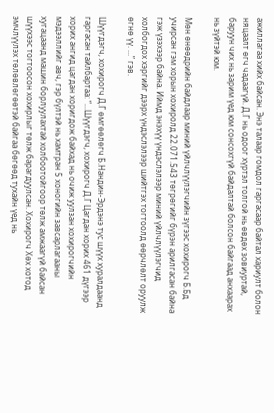ажиллагаа хийх байсан. Энэ талаар гомдол гаргасаар байтал хариулт болон няцаалт өгч чадаагүй. Д.Г нь одоог хүртэл толгой нь өвдөх зовиуртай, баруун чих нь зарим үед юм сонсохгүй байдалтай болсон байгаад анхаарах нь зүйтэй юм.

Мөн өнөөдрийн байдлаар миний үйлчлүүлэгчийн зүгээс хохирогч Б.Бд учирсан гэм хорын хохиролд 22.071.543 төгрөгийг бүрэн арилгасан байна гэж үзэхээр байна. Иймд энэхүү үндэслэлээр миний үйлчлүүлэгчид холбогдох хэргийг дээрх үндэслэлээр шийтгэх тогтоолд өөрчлөлт оруулж өгнө үү. ...” гэв.

Шүүгдэгч, хохирогч Д.Г өмгөөлөгч Б.Нандин-Эрдэнэ тус шүүх хуралдаанд гаргасан тайлбартаа: “...Шүүгдэгч, хохирогч Д.Г Цагдан хорих 461 дүгээр хорих ангид цагдан хоригдож байхад нь очиж уулзан хохирогчийн мэдээллийг авч, гэр бүлтэй нь хамтран 5 хоногийн завсарлагааны хугацаанд машин борлуулахтай холбоотойгоор төлж амжаагүй байсан шүүхээс тогтоосон хохирлыг төлж барагдуулсан. Хохирогч Хөх хотод эмчлүүлэх төлөвлөгөөтэй байгаа бөгөөд тухайн үед нь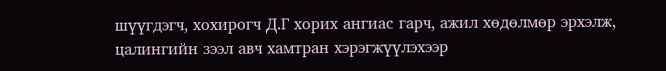шүүгдэгч, хохирогч Д.Г хорих ангиас гарч, ажил хөдөлмөр эрхэлж, цалингийн зээл авч хамтран хэрэгжүүлэхээр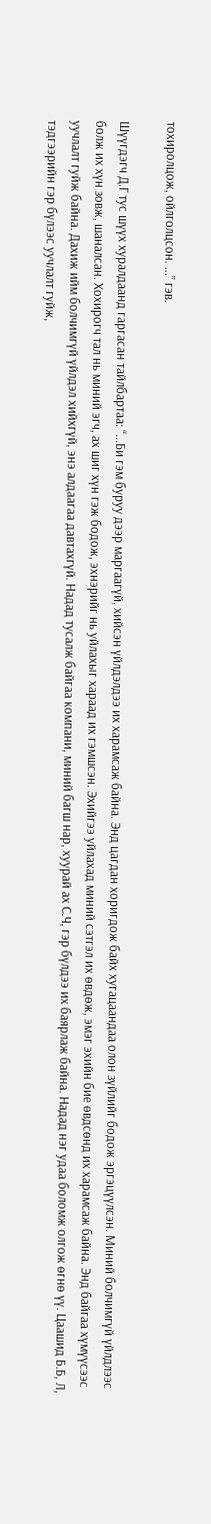тохиролцож, ойлголцсон. ...” гэв.

Шүүгдэгч Д.Г тус шүүх хуралдаанд гаргасан тайлбартаа: “...Би гэм буруу дээр маргаагүй, хийсэн үйлдэлдээ их харамсаж байна. Энд цагдан хоригдож байх хугацаандаа олон зүйлийг бодож эргэцүүлсэн. Миний болчимгүй үйлдлээс болж их хүн зовж, шаналсан. Хохирогч тал нь миний эгч, ах шиг хүн гэж бодож, эхнэрийг нь уйлахыг хараад их гэмшсэн. Эхийгээ уйлахад миний сэтгэл их өвдөж, эмэг эхийн бие өвдсөнд их харамсаж байна. Энд байгаа хүмүүсээс уучлалт гуйж байна. Дахиж ийм болчимгүй үйлдэл хийхгүй, энэ алдаагаа давтахгүй. Надад тусалж байгаа компани, миний багш нар, хуурай ах С.Ч, гэр бүлдээ их баярлаж байна. Надад нэг удаа боломж олгож өгнө үү. Цаашид Б.Б, Л, тэдгээрийн гэр бүлээс уучлалт гуйж,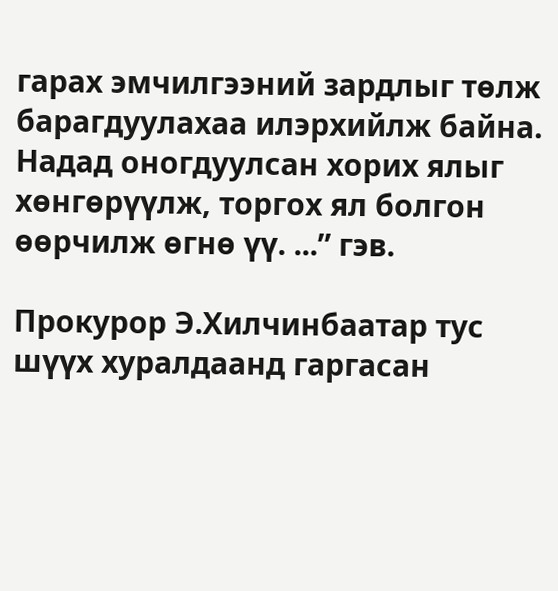гарах эмчилгээний зардлыг төлж барагдуулахаа илэрхийлж байна. Надад оногдуулсан хорих ялыг хөнгөрүүлж, торгох ял болгон өөрчилж өгнө үү. ...” гэв.

Прокурор Э.Хилчинбаатар тус шүүх хуралдаанд гаргасан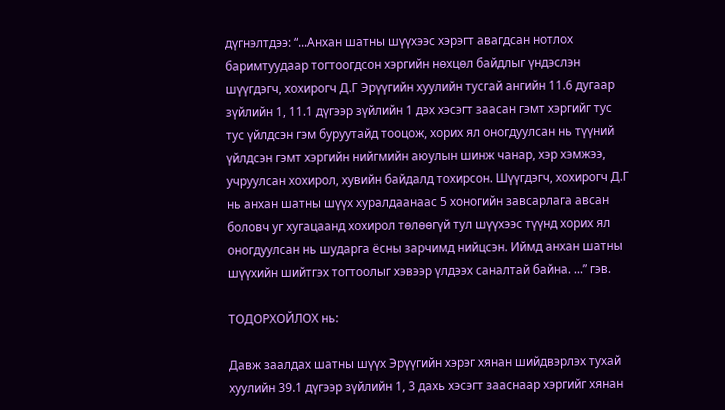дүгнэлтдээ: “...Анхан шатны шүүхээс хэрэгт авагдсан нотлох баримтуудаар тогтоогдсон хэргийн нөхцөл байдлыг үндэслэн шүүгдэгч, хохирогч Д.Г Эрүүгийн хуулийн тусгай ангийн 11.6 дугаар зүйлийн 1, 11.1 дүгээр зүйлийн 1 дэх хэсэгт заасан гэмт хэргийг тус тус үйлдсэн гэм буруутайд тооцож, хорих ял оногдуулсан нь түүний үйлдсэн гэмт хэргийн нийгмийн аюулын шинж чанар, хэр хэмжээ, учруулсан хохирол, хувийн байдалд тохирсон. Шүүгдэгч, хохирогч Д.Г нь анхан шатны шүүх хуралдаанаас 5 хоногийн завсарлага авсан боловч уг хугацаанд хохирол төлөөгүй тул шүүхээс түүнд хорих ял оногдуулсан нь шударга ёсны зарчимд нийцсэн. Иймд анхан шатны шүүхийн шийтгэх тогтоолыг хэвээр үлдээх саналтай байна. ...” гэв.

ТОДОРХОЙЛОХ нь:

Давж заалдах шатны шүүх Эрүүгийн хэрэг хянан шийдвэрлэх тухай хуулийн 39.1 дүгээр зүйлийн 1, 3 дахь хэсэгт зааснаар хэргийг хянан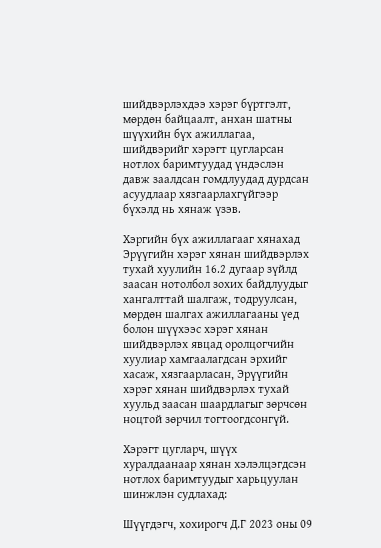шийдвэрлэхдээ хэрэг бүртгэлт, мөрдөн байцаалт, анхан шатны шүүхийн бүх ажиллагаа, шийдвэрийг хэрэгт цугларсан нотлох баримтуудад үндэслэн давж заалдсан гомдлуудад дурдсан асуудлаар хязгаарлахгүйгээр бүхэлд нь хянаж үзэв.

Хэргийн бүх ажиллагааг хянахад Эрүүгийн хэрэг хянан шийдвэрлэх тухай хуулийн 16.2 дугаар зүйлд заасан нотолбол зохих байдлуудыг хангалттай шалгаж, тодруулсан, мөрдөн шалгах ажиллагааны үед болон шүүхээс хэрэг хянан шийдвэрлэх явцад оролцогчийн хуулиар хамгаалагдсан эрхийг хасаж, хязгаарласан, Эрүүгийн хэрэг хянан шийдвэрлэх тухай хуульд заасан шаардлагыг зөрчсөн ноцтой зөрчил тогтоогдсонгүй.

Хэрэгт цугларч, шүүх хуралдаанаар хянан хэлэлцэгдсэн нотлох баримтуудыг харьцуулан шинжлэн судлахад:

Шүүгдэгч, хохирогч Д.Г 2023 оны 09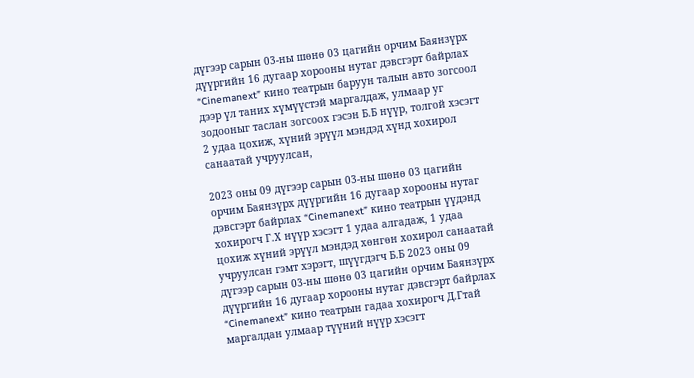дүгээр сарын 03-ны шөнө 03 цагийн орчим Баянзүрх дүүргийн 16 дугаар хорооны нутаг дэвсгэрт байрлах “Cinemanext” кино театрын баруун талын авто зогсоол дээр үл таних хүмүүстэй маргалдаж, улмаар уг зодооныг таслан зогсоох гэсэн Б.Б нүүр, толгой хэсэгт 2 удаа цохиж, хүний эрүүл мэндэд хүнд хохирол санаатай учруулсан,

2023 оны 09 дүгээр сарын 03-ны шөнө 03 цагийн орчим Баянзүрх дүүргийн 16 дугаар хорооны нутаг дэвсгэрт байрлах “Cinemanext” кино театрын үүдэнд хохирогч Г.Х нүүр хэсэгт 1 удаа алгадаж, 1 удаа цохиж хүний эрүүл мэндэд хөнгөн хохирол санаатай учруулсан гэмт хэрэгт, шүүгдэгч Б.Б 2023 оны 09 дүгээр сарын 03-ны шөнө 03 цагийн орчим Баянзүрх дүүргийн 16 дугаар хорооны нутаг дэвсгэрт байрлах “Cinemanext” кино театрын гадаа хохирогч Д.Гтай маргалдан улмаар түүний нүүр хэсэгт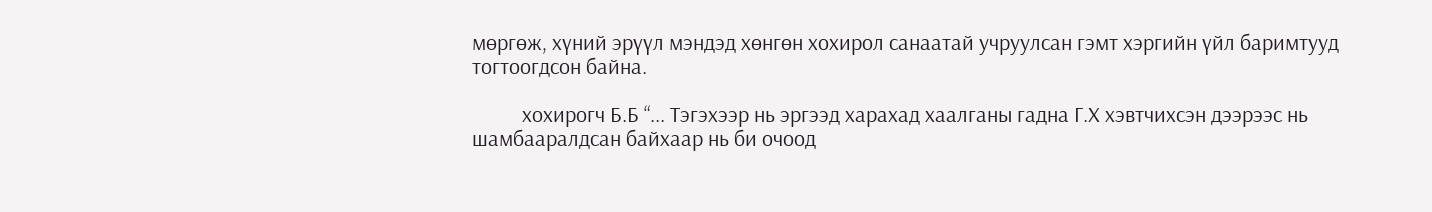мөргөж, хүний эрүүл мэндэд хөнгөн хохирол санаатай учруулсан гэмт хэргийн үйл баримтууд тогтоогдсон байна.

          хохирогч Б.Б “... Тэгэхээр нь эргээд харахад хаалганы гадна Г.Х хэвтчихсэн дээрээс нь шамбааралдсан байхаар нь би очоод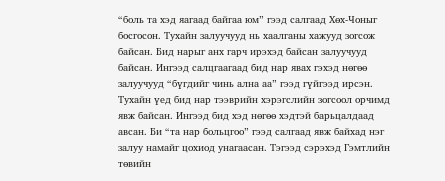“боль та хэд яагаад байгаа юм” гээд салгаад Хөх-Чоныг босгосон. Тухайн залуучууд нь хаалганы хажууд зогсож байсан. Бид нарыг анх гарч ирэхэд байсан залуучууд байсан. Ингээд салцгаагаад бид нар явах гэхэд нөгөө залуучууд “бүгдийг чинь ална аа” гээд гүйгээд ирсэн. Тухайн үед бид нар тээврийн хэрэгслийн зогсоол орчимд явж байсан. Ингээд бид хэд нөгөө хэдтэй барьцалдаад авсан. Би “та нар больцгоо” гээд салгаад явж байхад нэг залуу намайг цохиод унагаасан. Тэгээд сэрэхэд Гэмтлийн төвийн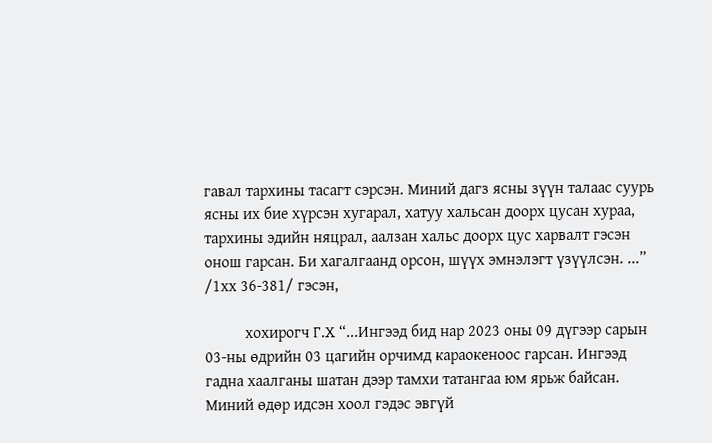гавал тархины тасагт сэрсэн. Миний дагз ясны зүүн талаас суурь ясны их бие хүрсэн хугарал, хатуу хальсан доорх цусан хураа, тархины эдийн няцрал, аалзан хальс доорх цус харвалт гэсэн онош гарсан. Би хагалгаанд орсон, шүүх эмнэлэгт үзүүлсэн. ...” /1хх 36-381/ гэсэн,

          хохирогч Г.Х “...Ингээд бид нар 2023 оны 09 дүгээр сарын 03-ны өдрийн 03 цагийн орчимд караокеноос гарсан. Ингээд гадна хаалганы шатан дээр тамхи татангаа юм ярьж байсан. Миний өдөр идсэн хоол гэдэс эвгүй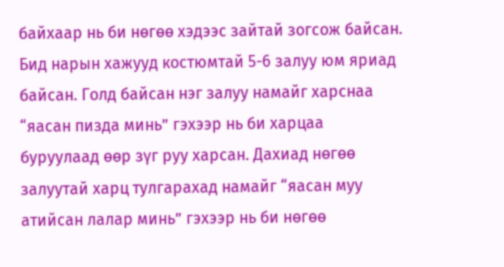байхаар нь би нөгөө хэдээс зайтай зогсож байсан. Бид нарын хажууд костюмтай 5-6 залуу юм яриад байсан. Голд байсан нэг залуу намайг харснаа “яасан пизда минь” гэхээр нь би харцаа буруулаад өөр зүг руу харсан. Дахиад нөгөө залуутай харц тулгарахад намайг “яасан муу атийсан лалар минь” гэхээр нь би нөгөө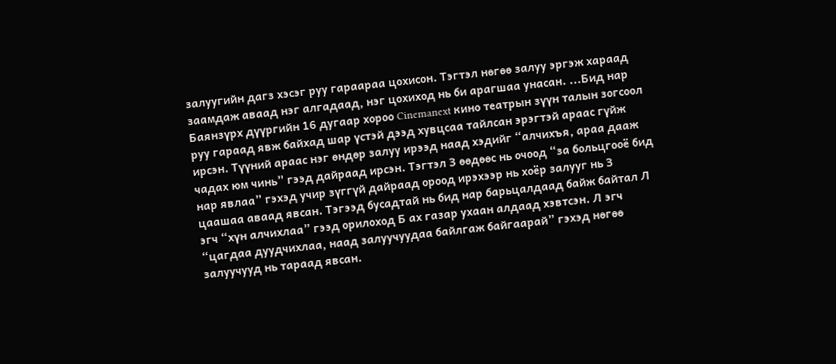залуугийн дагз хэсэг руу гараараа цохисон. Тэгтэл нөгөө залуу эргэж хараад заамдаж аваад нэг алгадаад, нэг цохиход нь би арагшаа унасан. ...Бид нар Баянзүрх дүүргийн 16 дугаар хороо Cinemanext кино театрын зүүн талын зогсоол руу гараад явж байхад шар үстэй дээд хувцсаа тайлсан эрэгтэй араас гүйж ирсэн. Түүний араас нэг өндөр залуу ирээд наад хэдийг “алчихъя, араа дааж чадах юм чинь” гээд дайраад ирсэн. Тэгтэл З өөдөөс нь очоод “за больцгооё бид нар явлаа” гэхэд учир зүггүй дайраад ороод ирэхээр нь хоёр залууг нь З цаашаа аваад явсан. Тэгээд бусадтай нь бид нар барьцалдаад байж байтал Л эгч “хүн алчихлаа” гээд орилоход Б ах газар ухаан алдаад хэвтсэн. Л эгч “цагдаа дуудчихлаа, наад залуучуудаа байлгаж байгаарай” гэхэд нөгөө залуучууд нь тараад явсан.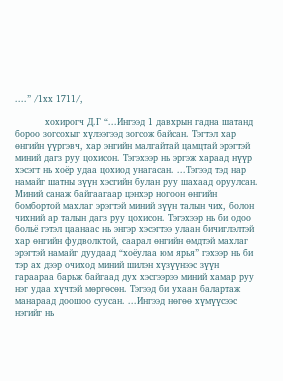....” /1хх 1711/,

          хохирогч Д.Г “...Ингээд 1 давхрын гадна шатанд бороо зогсохыг хүлээгээд зогсож байсан. Тэгтэл хар өнгийн үүргэвч, хар энгийн малгайтай цамцтай эрэгтэй миний дагз руу цохисон. Тэгэхээр нь эргэж хараад нүүр хэсэгт нь хоёр удаа цохиод унагасан. ...Тэгээд тэд нар намайг шатны зүүн хэсгийн булан руу шахаад оруулсан. Миний санаж байгаагаар цэнхэр ногоон өнгийн бомбортой махлаг эрэгтэй миний зүүн талын чих, болон чихний ар талын дагз руу цохисон. Тэгэхээр нь би одоо больё гэтэл цаанаас нь энгэр хэсэгтээ улаан бичиглэлтэй хар өнгийн фудволктой, саарал өнгийн өмдтэй махлаг эрэгтэй намайг дуудаад “хоёулаа юм ярья” гэхээр нь би тэр ах дээр очиход миний шилэн хүзүүнээс зүүн гараараа барьж байгаад дух хэсгээрээ миний хамар руу нэг удаа хүчтэй мөргөсөн. Тэгээд би ухаан балартаж манараад доошоо суусан. ...Ингээд нөгөө хүмүүсээс нэгийг нь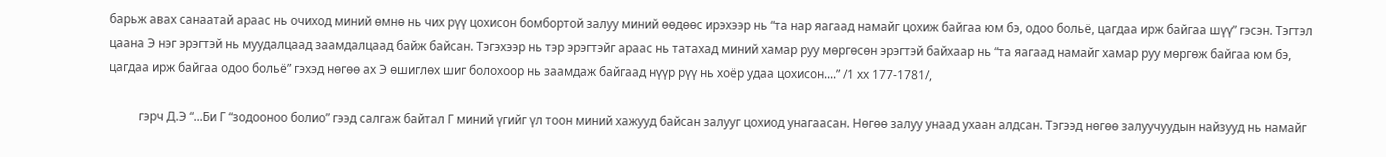барьж авах санаатай араас нь очиход миний өмнө нь чих рүү цохисон бомбортой залуу миний өөдөөс ирэхээр нь “та нар яагаад намайг цохиж байгаа юм бэ, одоо больё, цагдаа ирж байгаа шүү” гэсэн. Тэгтэл цаана Э нэг эрэгтэй нь муудалцаад заамдалцаад байж байсан. Тэгэхээр нь тэр эрэгтэйг араас нь татахад миний хамар руу мөргөсөн эрэгтэй байхаар нь “та яагаад намайг хамар руу мөргөж байгаа юм бэ, цагдаа ирж байгаа одоо больё” гэхэд нөгөө ах Э өшиглөх шиг болохоор нь заамдаж байгаад нүүр рүү нь хоёр удаа цохисон....” /1 хх 177-1781/,

          гэрч Д.Э “...Би Г “зодооноо болио” гээд салгаж байтал Г миний үгийг үл тоон миний хажууд байсан залууг цохиод унагаасан. Нөгөө залуу унаад ухаан алдсан. Тэгээд нөгөө залуучуудын найзууд нь намайг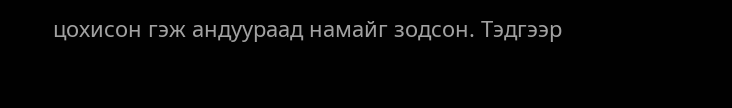цохисон гэж андуураад намайг зодсон. Тэдгээр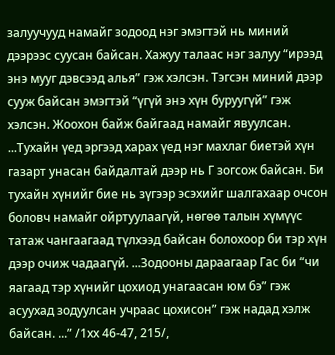залуучууд намайг зодоод нэг эмэгтэй нь миний дээрээс суусан байсан. Хажуу талаас нэг залуу “ирээд энэ мууг дэвсээд алья” гэж хэлсэн. Тэгсэн миний дээр сууж байсан эмэгтэй “үгүй энэ хүн буруугүй” гэж хэлсэн. Жоохон байж байгаад намайг явуулсан. ...Тухайн үед эргээд харах үед нэг махлаг биетэй хүн газарт унасан байдалтай дээр нь Г зогсож байсан. Би тухайн хүнийг бие нь зүгээр эсэхийг шалгахаар очсон боловч намайг ойртуулаагүй, нөгөө талын хүмүүс татаж чангаагаад түлхээд байсан болохоор би тэр хүн дээр очиж чадаагүй. ...Зодооны дараагаар Гас би “чи яагаад тэр хүнийг цохиод унагаасан юм бэ” гэж асуухад зодуулсан учраас цохисон” гэж надад хэлж байсан. ...” /1хх 46-47, 215/,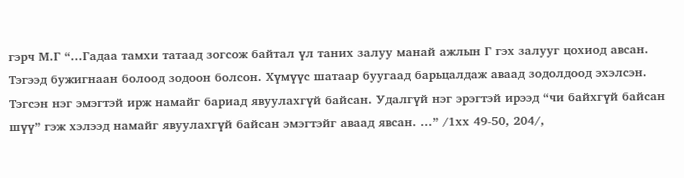гэрч М.Г “...Гадаа тамхи татаад зогсож байтал үл таних залуу манай ажлын Г гэх залууг цохиод авсан. Тэгээд бужигнаан болоод зодоон болсон. Хүмүүс шатаар буугаад барьцалдаж аваад зодолдоод эхэлсэн. Тэгсэн нэг эмэгтэй ирж намайг бариад явуулахгүй байсан. Удалгүй нэг эрэгтэй ирээд “чи байхгүй байсан шүү” гэж хэлээд намайг явуулахгүй байсан эмэгтэйг аваад явсан. ...” /1хх 49-50, 204/,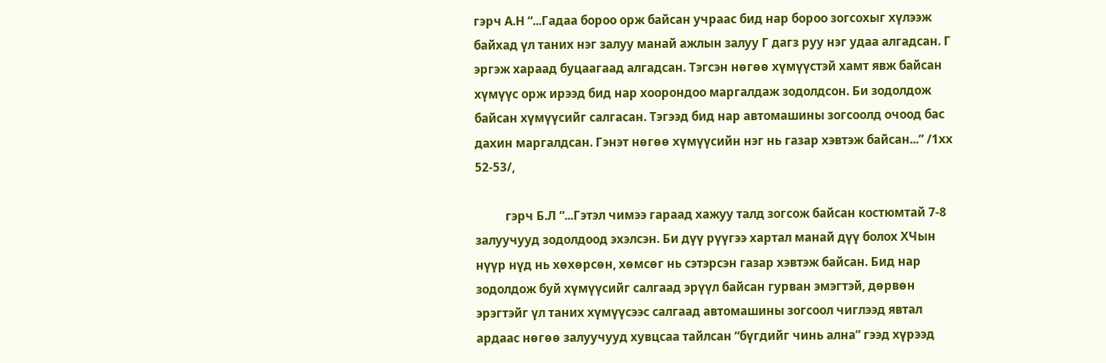гэрч А.Н “...Гадаа бороо орж байсан учраас бид нар бороо зогсохыг хүлээж байхад үл таних нэг залуу манай ажлын залуу Г дагз руу нэг удаа алгадсан. Г эргэж хараад буцаагаад алгадсан. Тэгсэн нөгөө хүмүүстэй хамт явж байсан хүмүүс орж ирээд бид нар хоорондоо маргалдаж зодолдсон. Би зодолдож байсан хүмүүсийг салгасан. Тэгээд бид нар автомашины зогсоолд очоод бас дахин маргалдсан. Гэнэт нөгөө хүмүүсийн нэг нь газар хэвтэж байсан...” /1хх 52-53/,

          гэрч Б.Л “...Гэтэл чимээ гараад хажуу талд зогсож байсан костюмтай 7-8 залуучууд зодолдоод эхэлсэн. Би дүү рүүгээ хартал манай дүү болох ХЧын нүүр нүд нь хөхөрсөн, хөмсөг нь сэтэрсэн газар хэвтэж байсан. Бид нар зодолдож буй хүмүүсийг салгаад эрүүл байсан гурван эмэгтэй, дөрвөн эрэгтэйг үл таних хүмүүсээс салгаад автомашины зогсоол чиглээд явтал ардаас нөгөө залуучууд хувцсаа тайлсан “бүгдийг чинь ална” гээд хүрээд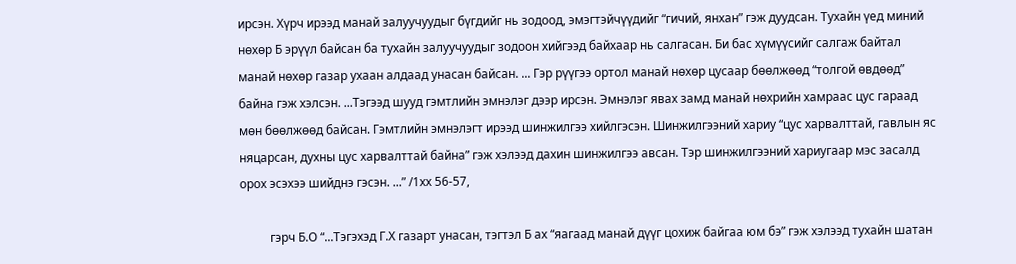ирсэн. Хүрч ирээд манай залуучуудыг бүгдийг нь зодоод, эмэгтэйчүүдийг “гичий, янхан” гэж дуудсан. Тухайн үед миний нөхөр Б эрүүл байсан ба тухайн залуучуудыг зодоон хийгээд байхаар нь салгасан. Би бас хүмүүсийг салгаж байтал манай нөхөр газар ухаан алдаад унасан байсан. ... Гэр рүүгээ ортол манай нөхөр цусаар бөөлжөөд “толгой өвдөөд” байна гэж хэлсэн. ...Тэгээд шууд гэмтлийн эмнэлэг дээр ирсэн. Эмнэлэг явах замд манай нөхрийн хамраас цус гараад мөн бөөлжөөд байсан. Гэмтлийн эмнэлэгт ирээд шинжилгээ хийлгэсэн. Шинжилгээний хариу “цус харвалттай, гавлын яс няцарсан, духны цус харвалттай байна” гэж хэлээд дахин шинжилгээ авсан. Тэр шинжилгээний хариугаар мэс засалд орох эсэхээ шийднэ гэсэн. ...” /1хх 56-57,

          гэрч Б.О “...Тэгэхэд Г.Х газарт унасан, тэгтэл Б ах “яагаад манай дүүг цохиж байгаа юм бэ” гэж хэлээд тухайн шатан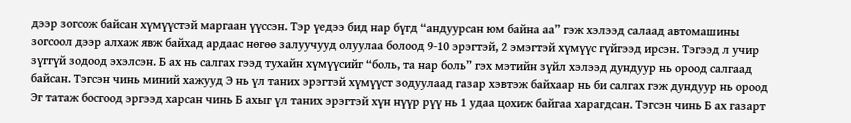дээр зогсож байсан хүмүүстэй маргаан үүссэн. Тэр үедээ бид нар бүгд “андуурсан юм байна аа” гэж хэлээд салаад автомашины зогсоол дээр алхаж явж байхад ардаас нөгөө залуучууд олуулаа болоод 9-10 эрэгтэй, 2 эмэгтэй хүмүүс гүйгээд ирсэн. Тэгээд л учир зүггүй зодоод эхэлсэн. Б ах нь салгах гээд тухайн хүмүүсийг “боль, та нар боль” гэх мэтийн зүйл хэлээд дундуур нь ороод салгаад байсан. Тэгсэн чинь миний хажууд Э нь үл таних эрэгтэй хүмүүст зодуулаад газар хэвтэж байхаар нь би салгах гэж дундуур нь ороод Эг татаж босгоод эргээд харсан чинь Б ахыг үл таних эрэгтэй хүн нүүр рүү нь 1 удаа цохиж байгаа харагдсан. Тэгсэн чинь Б ах газарт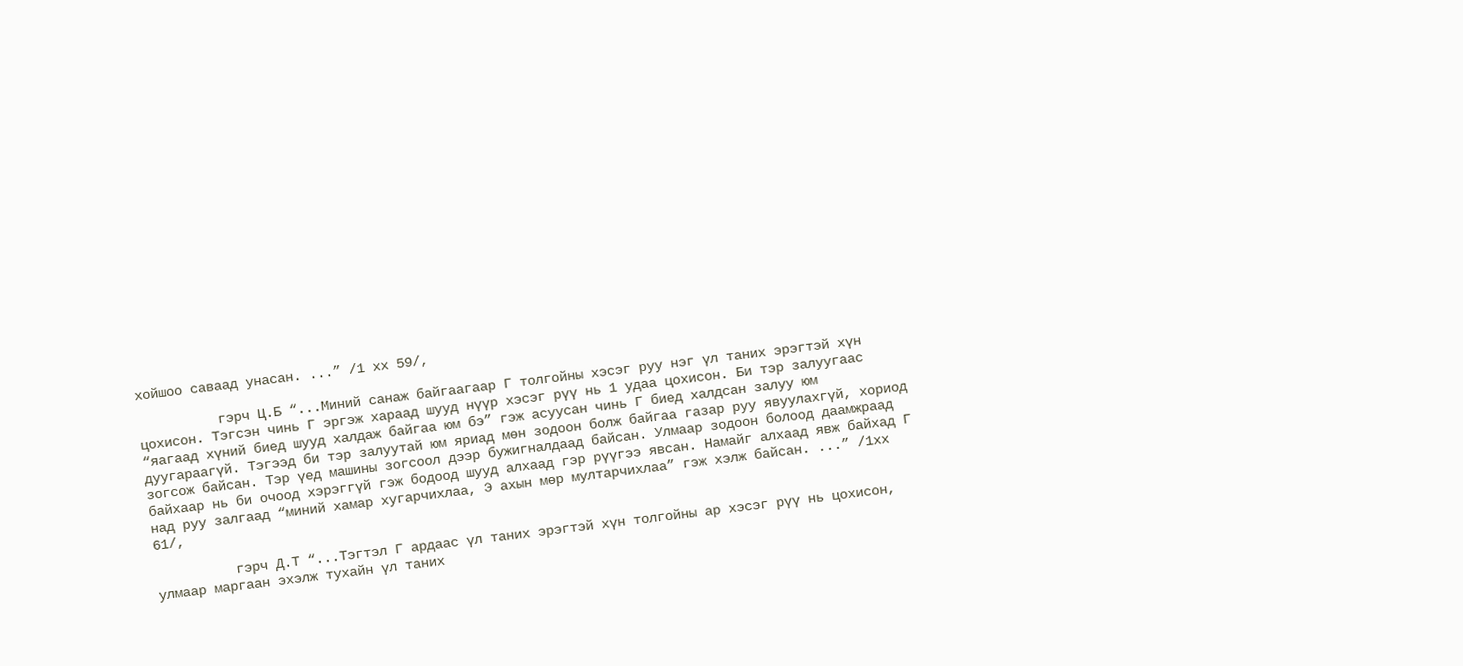хойшоо саваад унасан. ...” /1 хх 59/,

          гэрч Ц.Б “...Миний санаж байгаагаар Г толгойны хэсэг руу нэг үл таних эрэгтэй хүн цохисон. Тэгсэн чинь Г эргэж хараад шууд нүүр хэсэг рүү нь 1 удаа цохисон. Би тэр залуугаас “яагаад хүний биед шууд халдаж байгаа юм бэ” гэж асуусан чинь Г биед халдсан залуу юм дуугараагүй. Тэгээд би тэр залуутай юм яриад мөн зодоон болж байгаа газар руу явуулахгүй, хориод зогсож байсан. Тэр үед машины зогсоол дээр бужигналдаад байсан. Улмаар зодоон болоод даамжраад байхаар нь би очоод хэрэггүй гэж бодоод шууд алхаад гэр рүүгээ явсан. Намайг алхаад явж байхад Г над руу залгаад “миний хамар хугарчихлаа, Э ахын мөр мултарчихлаа” гэж хэлж байсан. ...” /1хх 61/,

          гэрч Д.Т “...Тэгтэл Г ардаас үл таних эрэгтэй хүн толгойны ар хэсэг рүү нь цохисон, улмаар маргаан эхэлж тухайн үл таних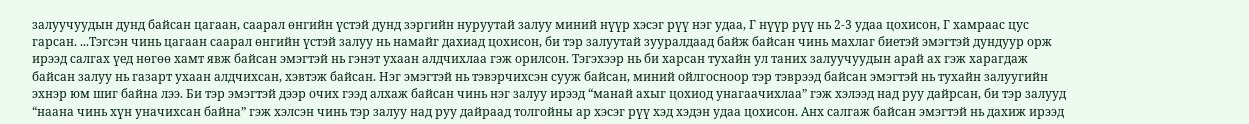залуучуудын дунд байсан цагаан, саарал өнгийн үстэй дунд зэргийн нуруутай залуу миний нүүр хэсэг рүү нэг удаа, Г нүүр рүү нь 2-3 удаа цохисон, Г хамраас цус гарсан. ...Тэгсэн чинь цагаан саарал өнгийн үстэй залуу нь намайг дахиад цохисон, би тэр залуутай зууралдаад байж байсан чинь махлаг биетэй эмэгтэй дундуур орж ирээд салгах үед нөгөө хамт явж байсан эмэгтэй нь гэнэт ухаан алдчихлаа гэж орилсон. Тэгэхээр нь би харсан тухайн ул таних залуучуудын арай ах гэж харагдаж байсан залуу нь газарт ухаан алдчихсан, хэвтэж байсан. Нэг эмэгтэй нь тэвэрчихсэн сууж байсан, миний ойлгосноор тэр тэврээд байсан эмэгтэй нь тухайн залуугийн эхнэр юм шиг байна лээ. Би тэр эмэгтэй дээр очих гээд алхаж байсан чинь нэг залуу ирээд “манай ахыг цохиод унагаачихлаа” гэж хэлээд над руу дайрсан, би тэр залууд “наана чинь хүн уначихсан байна” гэж хэлсэн чинь тэр залуу над руу дайраад толгойны ар хэсэг рүү хэд хэдэн удаа цохисон. Анх салгаж байсан эмэгтэй нь дахиж ирээд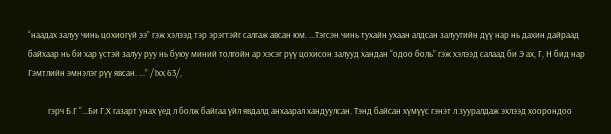“наадах залуу чинь цохиогүй ээ” гэж хэлээд тэр эрэгтэйг салгаж авсан юм. ...Тэгсэн чинь тухайн ухаан алдсан залуугийн дүү нар нь дахин дайраад байхаар нь би хар үстэй залуу руу нь буюу миний толгойн ар хэсэг рүү цохисон залууд хандан “одоо боль” гэж хэлээд салаад би Э ах, Г, Н бид нар Гэмтлийн эмнэлэг рүү явсан. ...” /1хх 63/,

          гэрч Б.Г “...Би Г.Х газарт унах үед л болж байгаа үйл явдалд анхаарал хандуулсан. Тэнд байсан хүмүүс гэнэт л зууралдаж эхлээд хоорондоо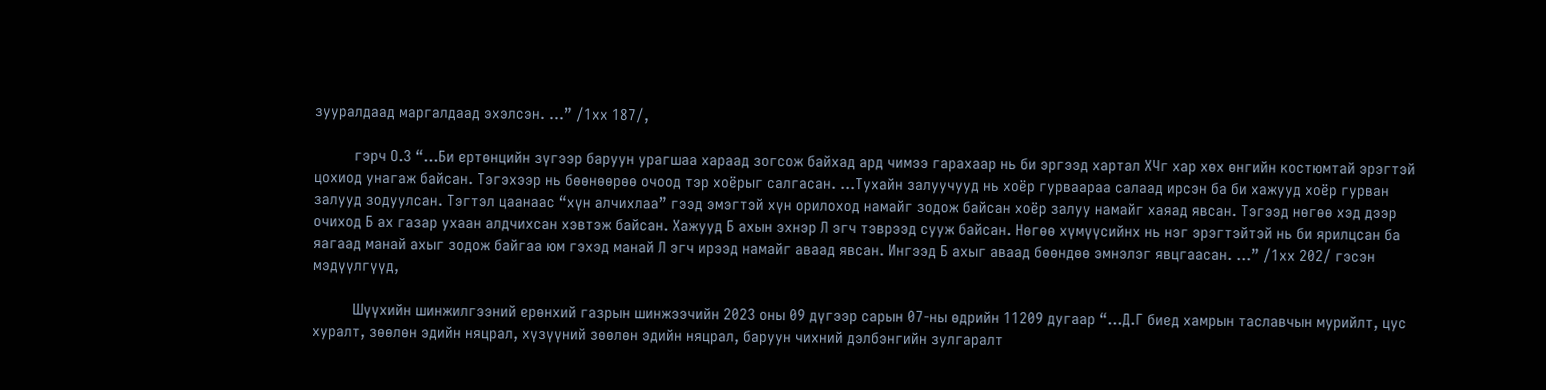зууралдаад маргалдаад эхэлсэн. ...” /1хх 187/,

          гэрч О.3 “...Би ертөнцийн зүгээр баруун урагшаа хараад зогсож байхад ард чимээ гарахаар нь би эргээд хартал ХЧг хар хөх өнгийн костюмтай эрэгтэй цохиод унагаж байсан. Тэгэхээр нь бөөнөөрөө очоод тэр хоёрыг салгасан. ...Тухайн залуучууд нь хоёр гурваараа салаад ирсэн ба би хажууд хоёр гурван залууд зодуулсан. Тэгтэл цаанаас “хүн алчихлаа” гээд эмэгтэй хүн орилоход намайг зодож байсан хоёр залуу намайг хаяад явсан. Тэгээд нөгөө хэд дээр очиход Б ах газар ухаан алдчихсан хэвтэж байсан. Хажууд Б ахын эхнэр Л эгч тэврээд сууж байсан. Нөгөө хүмүүсийнх нь нэг эрэгтэйтэй нь би ярилцсан ба яагаад манай ахыг зодож байгаа юм гэхэд манай Л эгч ирээд намайг аваад явсан. Ингээд Б ахыг аваад бөөндөө эмнэлэг явцгаасан. ...” /1хх 202/ гэсэн мэдүүлгүүд,

          Шүүхийн шинжилгээний ерөнхий газрын шинжээчийн 2023 оны 09 дүгээр сарын 07-ны өдрийн 11209 дугаар “...Д.Г биед хамрын таславчын мурийлт, цус хуралт, зөөлөн эдийн няцрал, хүзүүний зөөлөн эдийн няцрал, баруун чихний дэлбэнгийн зулгаралт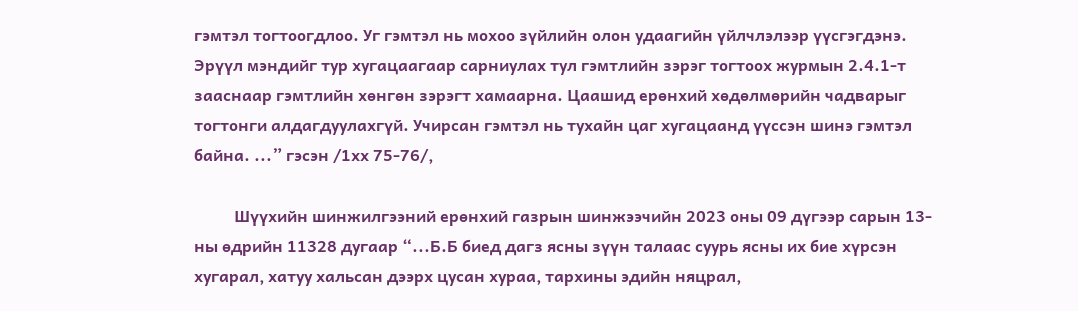гэмтэл тогтоогдлоо. Уг гэмтэл нь мохоо зүйлийн олон удаагийн үйлчлэлээр үүсгэгдэнэ. Эрүүл мэндийг тур хугацаагаар сарниулах тул гэмтлийн зэрэг тогтоох журмын 2.4.1-т зааснаар гэмтлийн хөнгөн зэрэгт хамаарна. Цаашид ерөнхий хөдөлмөрийн чадварыг тогтонги алдагдуулахгүй. Учирсан гэмтэл нь тухайн цаг хугацаанд үүссэн шинэ гэмтэл байна. ...” гэсэн /1хх 75-76/,

          Шүүхийн шинжилгээний ерөнхий газрын шинжээчийн 2023 оны 09 дүгээр сарын 13-ны өдрийн 11328 дугаар “...Б.Б биед дагз ясны зүүн талаас суурь ясны их бие хүрсэн хугарал, хатуу хальсан дээрх цусан хураа, тархины эдийн няцрал,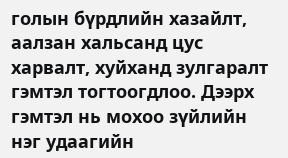голын бүрдлийн хазайлт, аалзан хальсанд цус харвалт, хуйханд зулгаралт гэмтэл тогтоогдлоо. Дээрх гэмтэл нь мохоо зүйлийн нэг удаагийн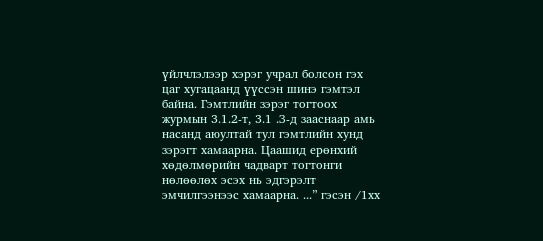үйлчлэлээр хэрэг учрал болсон гэх цаг хугацаанд үүссэн шинэ гэмтэл байна. Гэмтлийн зэрэг тогтоох журмын 3.1.2-т, 3.1 .З-д зааснаар амь насанд аюултай тул гэмтлийн хунд зэрэгт хамаарна. Цаашид ерөнхий хөдөлмөрийн чадварт тогтонги нөлөөлөх эсэх нь эдгэрэлт эмчилгээнээс хамаарна. ...” гэсэн /1хх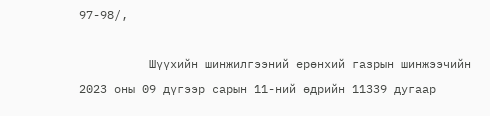97-98/,

          Шүүхийн шинжилгээний ерөнхий газрын шинжээчийн 2023 оны 09 дүгээр сарын 11-ний өдрийн 11339 дугаар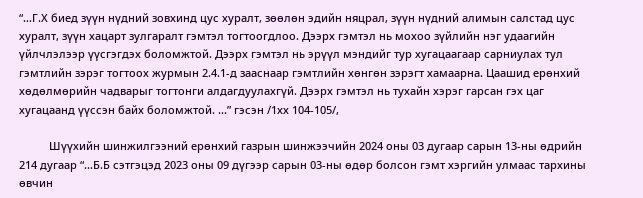“...Г.Х биед зүүн нүдний зовхинд цус хуралт, зөөлөн эдийн няцрал, зүүн нүдний алимын салстад цус хуралт, зүүн хацарт зулгаралт гэмтэл тогтоогдлоо. Дээрх гэмтэл нь мохоо зүйлийн нэг удаагийн үйлчлэлээр үүсгэгдэх боломжтой. Дээрх гэмтэл нь эрүүл мэндийг тур хугацаагаар сарниулах тул гэмтлийн зэрэг тогтоох журмын 2.4.1-д зааснаар гэмтлийн хөнгөн зэрэгт хамаарна. Цаашид ерөнхий хөдөлмөрийн чадварыг тогтонги алдагдуулахгүй. Дээрх гэмтэл нь тухайн хэрэг гарсан гэх цаг хугацаанд үүссэн байх боломжтой. ...” гэсэн /1хх 104-105/,

          Шүүхийн шинжилгээний ерөнхий газрын шинжээчийн 2024 оны 03 дугаар сарын 13-ны өдрийн 214 дугаар “...Б.Б сэтгэцэд 2023 оны 09 дүгээр сарын 03-ны өдөр болсон гэмт хэргийн улмаас тархины өвчин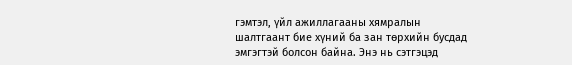гэмтэл, үйл ажиллагааны хямралын шалтгаант бие хүний ба зан төрхийн бусдад эмгэгтэй болсон байна. Энэ нь сэтгэцэд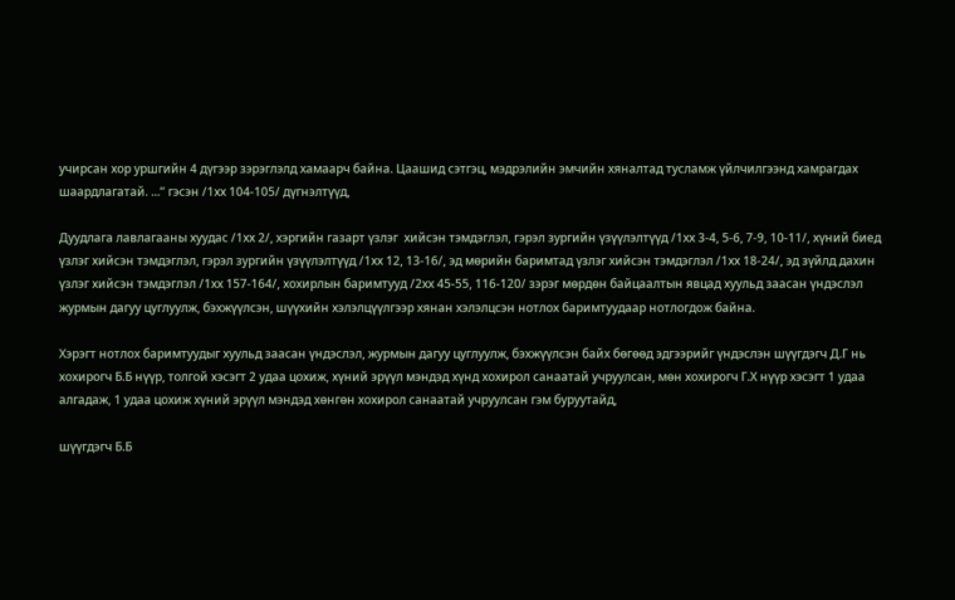учирсан хор уршгийн 4 дүгээр зэрэглэлд хамаарч байна. Цаашид сэтгэц, мэдрэлийн эмчийн хяналтад тусламж үйлчилгээнд хамрагдах шаардлагатай. ...” гэсэн /1хх 104-105/ дүгнэлтүүд,

Дуудлага лавлагааны хуудас /1хх 2/, хэргийн газарт үзлэг  хийсэн тэмдэглэл, гэрэл зургийн үзүүлэлтүүд /1хх 3-4, 5-6, 7-9, 10-11/, хүний биед үзлэг хийсэн тэмдэглэл, гэрэл зургийн үзүүлэлтүүд /1хх 12, 13-16/, эд мөрийн баримтад үзлэг хийсэн тэмдэглэл /1хх 18-24/, эд зүйлд дахин үзлэг хийсэн тэмдэглэл /1хх 157-164/, хохирлын баримтууд /2хх 45-55, 116-120/ зэрэг мөрдөн байцаалтын явцад хуульд заасан үндэслэл журмын дагуу цуглуулж, бэхжүүлсэн, шүүхийн хэлэлцүүлгээр хянан хэлэлцсэн нотлох баримтуудаар нотлогдож байна.

Хэрэгт нотлох баримтуудыг хуульд заасан үндэслэл, журмын дагуу цуглуулж, бэхжүүлсэн байх бөгөөд эдгээрийг үндэслэн шүүгдэгч Д.Г нь хохирогч Б.Б нүүр, толгой хэсэгт 2 удаа цохиж, хүний эрүүл мэндэд хүнд хохирол санаатай учруулсан, мөн хохирогч Г.Х нүүр хэсэгт 1 удаа алгадаж, 1 удаа цохиж хүний эрүүл мэндэд хөнгөн хохирол санаатай учруулсан гэм буруутайд,

шүүгдэгч Б.Б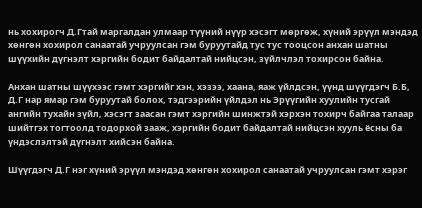нь хохирогч Д.Гтай маргалдан улмаар түүний нүүр хэсэгт мөргөж, хүний эрүүл мэндэд хөнгөн хохирол санаатай учруулсан гэм буруутайд тус тус тооцсон анхан шатны шүүхийн дүгнэлт хэргийн бодит байдалтай нийцсэн, зүйлчлэл тохирсон байна.

Анхан шатны шүүхээс гэмт хэргийг хэн, хэзээ, хаана, яаж үйлдсэн, үүнд шүүгдэгч Б.Б, Д.Г нар ямар гэм буруутай болох, тэдгээрийн үйлдэл нь Эрүүгийн хуулийн тусгай ангийн тухайн зүйл, хэсэгт заасан гэмт хэргийн шинжтэй хэрхэн тохирч байгаа талаар шийтгэх тогтоолд тодорхой зааж, хэргийн бодит байдалтай нийцсэн хууль ёсны ба үндэслэлтэй дүгнэлт хийсэн байна.

Шүүгдэгч Д.Г нэг хүний эрүүл мэндэд хөнгөн хохирол санаатай учруулсан гэмт хэрэг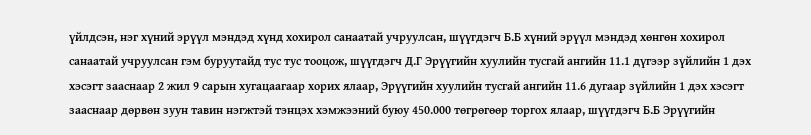үйлдсэн, нэг хүний эрүүл мэндэд хүнд хохирол санаатай учруулсан, шүүгдэгч Б.Б хүний эрүүл мэндэд хөнгөн хохирол санаатай учруулсан гэм буруутайд тус тус тооцож, шүүгдэгч Д.Г Эрүүгийн хуулийн тусгай ангийн 11.1 дүгээр зүйлийн 1 дэх хэсэгт зааснаар 2 жил 9 сарын хугацаагаар хорих ялаар, Эрүүгийн хуулийн тусгай ангийн 11.6 дугаар зүйлийн 1 дэх хэсэгт зааснаар дөрвөн зуун тавин нэгжтэй тэнцэх хэмжээний буюу 450.000 төгрөгөөр торгох ялаар, шүүгдэгч Б.Б Эрүүгийн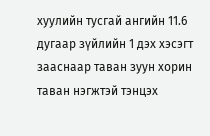хуулийн тусгай ангийн 11.6 дугаар зүйлийн 1 дэх хэсэгт зааснаар таван зуун хорин таван нэгжтэй тэнцэх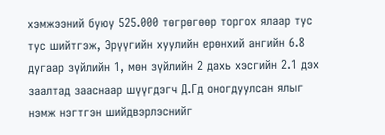хэмжээний буюу 525.000 төгрөгөөр торгох ялаар тус тус шийтгэж, Эрүүгийн хуулийн ерөнхий ангийн 6.8 дугаар зүйлийн 1, мөн зүйлийн 2 дахь хэсгийн 2.1 дэх заалтад зааснаар шүүгдэгч Д.Гд оногдуулсан ялыг нэмж нэгтгэн шийдвэрлэснийг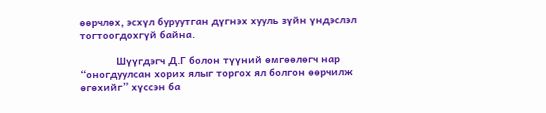өөрчлөх, эсхүл буруутган дүгнэх хууль зүйн үндэслэл тогтоогдохгүй байна.

            Шүүгдэгч Д.Г болон түүний өмгөөлөгч нар “оногдуулсан хорих ялыг торгох ял болгон өөрчилж өгөхийг” хүссэн ба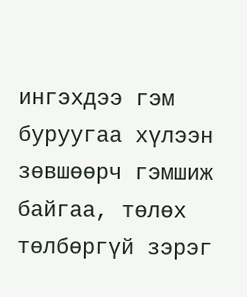ингэхдээ гэм буруугаа хүлээн зөвшөөрч гэмшиж байгаа, төлөх төлбөргүй зэрэг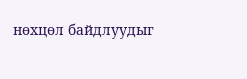нөхцөл байдлуудыг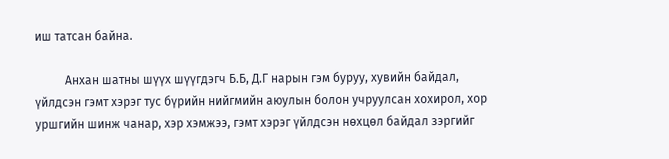иш татсан байна.

          Анхан шатны шүүх шүүгдэгч Б.Б, Д.Г нарын гэм буруу, хувийн байдал, үйлдсэн гэмт хэрэг тус бүрийн нийгмийн аюулын болон учруулсан хохирол, хор уршгийн шинж чанар, хэр хэмжээ, гэмт хэрэг үйлдсэн нөхцөл байдал зэргийг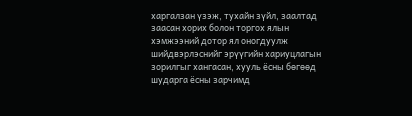харгалзан үзэж, тухайн зүйл, заалтад заасан хорих болон торгох ялын хэмжээний дотор ял оногдуулж шийдвэрлэснийг эрүүгийн хариуцлагын зорилгыг хангасан, хууль ёсны бөгөөд шударга ёсны зарчимд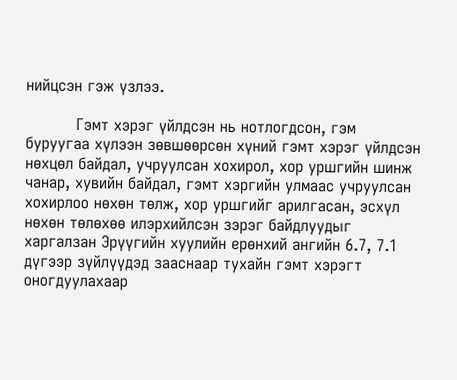нийцсэн гэж үзлээ.

          Гэмт хэрэг үйлдсэн нь нотлогдсон, гэм буруугаа хүлээн зөвшөөрсөн хүний гэмт хэрэг үйлдсэн нөхцөл байдал, учруулсан хохирол, хор уршгийн шинж чанар, хувийн байдал, гэмт хэргийн улмаас учруулсан хохирлоо нөхөн төлж, хор уршгийг арилгасан, эсхүл нөхөн төлөхөө илэрхийлсэн зэрэг байдлуудыг харгалзан Эрүүгийн хуулийн ерөнхий ангийн 6.7, 7.1 дүгээр зүйлүүдэд зааснаар тухайн гэмт хэрэгт оногдуулахаар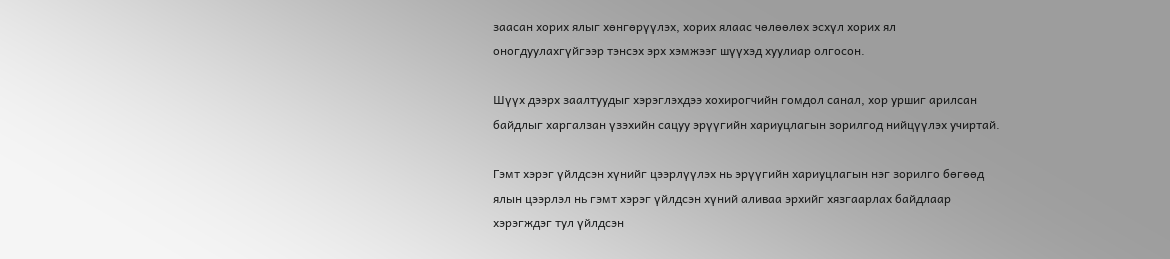заасан хорих ялыг хөнгөрүүлэх, хорих ялаас чөлөөлөх эсхүл хорих ял оногдуулахгүйгээр тэнсэх эрх хэмжээг шүүхэд хуулиар олгосон.

Шүүх дээрх заалтуудыг хэрэглэхдээ хохирогчийн гомдол санал, хор уршиг арилсан байдлыг харгалзан үзэхийн сацуу эрүүгийн хариуцлагын зорилгод нийцүүлэх учиртай.

Гэмт хэрэг үйлдсэн хүнийг цээрлүүлэх нь эрүүгийн хариуцлагын нэг зорилго бөгөөд ялын цээрлэл нь гэмт хэрэг үйлдсэн хүний аливаа эрхийг хязгаарлах байдлаар хэрэгждэг тул үйлдсэн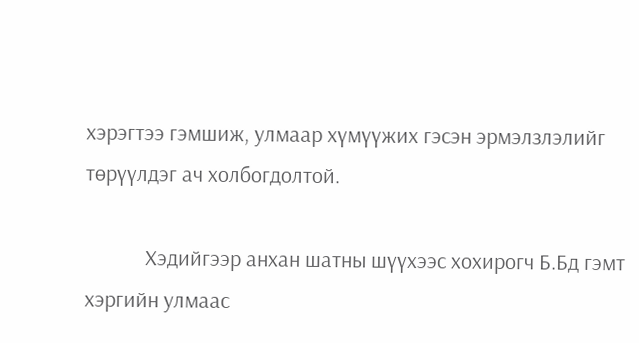хэрэгтээ гэмшиж, улмаар хүмүүжих гэсэн эрмэлзлэлийг төрүүлдэг ач холбогдолтой.

            Хэдийгээр анхан шатны шүүхээс хохирогч Б.Бд гэмт хэргийн улмаас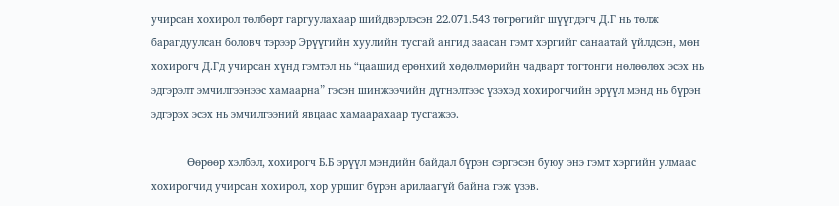учирсан хохирол төлбөрт гаргуулахаар шийдвэрлэсэн 22.071.543 төгрөгийг шүүгдэгч Д.Г нь төлж барагдуулсан боловч тэрээр Эрүүгийн хуулийн тусгай ангид заасан гэмт хэргийг санаатай үйлдсэн, мөн хохирогч Д.Гд учирсан хүнд гэмтэл нь “цаашид ерөнхий хөдөлмөрийн чадварт тогтонги нөлөөлөх эсэх нь эдгэрэлт эмчилгээнээс хамаарна” гэсэн шинжээчийн дүгнэлтээс үзэхэд хохирогчийн эрүүл мэнд нь бүрэн эдгэрэх эсэх нь эмчилгээний явцаас хамаарахаар тусгажээ.

            Өөрөөр хэлбэл, хохирогч Б.Б эрүүл мэндийн байдал бүрэн сэргэсэн буюу энэ гэмт хэргийн улмаас хохирогчид учирсан хохирол, хор уршиг бүрэн арилаагүй байна гэж үзэв.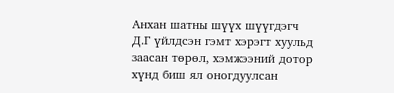Анхан шатны шүүх шүүгдэгч Д.Г үйлдсэн гэмт хэрэгт хуульд заасан төрөл, хэмжээний дотор хүнд биш ял оногдуулсан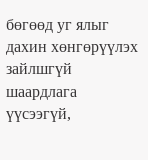бөгөөд уг ялыг дахин хөнгөрүүлэх зайлшгүй шаардлага үүсээгүй,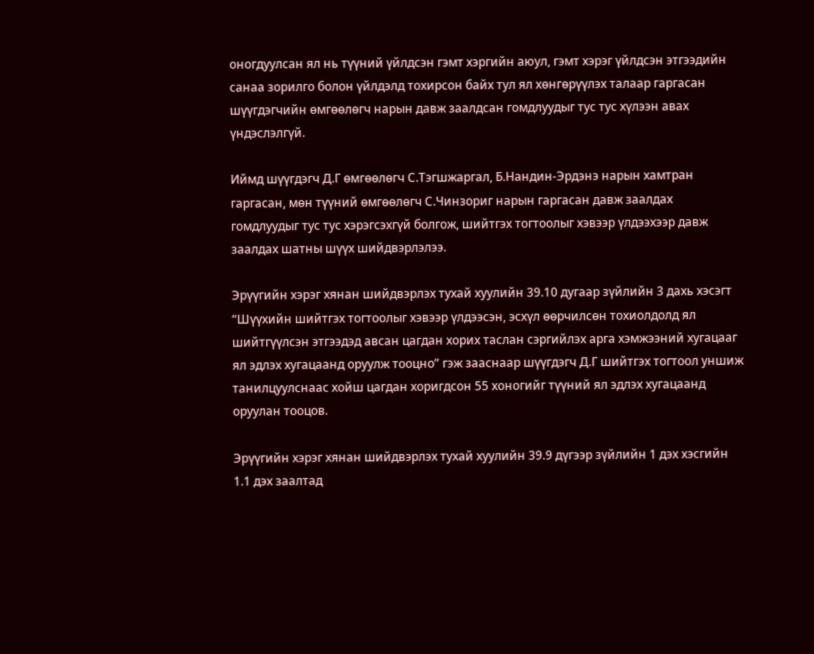оногдуулсан ял нь түүний үйлдсэн гэмт хэргийн аюул, гэмт хэрэг үйлдсэн этгээдийн санаа зорилго болон үйлдэлд тохирсон байх тул ял хөнгөрүүлэх талаар гаргасан шүүгдэгчийн өмгөөлөгч нарын давж заалдсан гомдлуудыг тус тус хүлээн авах үндэслэлгүй.

Иймд шүүгдэгч Д.Г өмгөөлөгч С.Тэгшжаргал, Б.Нандин-Эрдэнэ нарын хамтран гаргасан, мөн түүний өмгөөлөгч С.Чинзориг нарын гаргасан давж заалдах гомдлуудыг тус тус хэрэгсэхгүй болгож, шийтгэх тогтоолыг хэвээр үлдээхээр давж заалдах шатны шүүх шийдвэрлэлээ.

Эрүүгийн хэрэг хянан шийдвэрлэх тухай хуулийн 39.10 дугаар зүйлийн 3 дахь хэсэгт “Шүүхийн шийтгэх тогтоолыг хэвээр үлдээсэн, эсхүл өөрчилсөн тохиолдолд ял шийтгүүлсэн этгээдэд авсан цагдан хорих таслан сэргийлэх арга хэмжээний хугацааг ял эдлэх хугацаанд оруулж тооцно” гэж зааснаар шүүгдэгч Д.Г шийтгэх тогтоол уншиж танилцуулснаас хойш цагдан хоригдсон 55 хоногийг түүний ял эдлэх хугацаанд оруулан тооцов.

Эрүүгийн хэрэг хянан шийдвэрлэх тухай хуулийн 39.9 дүгээр зүйлийн 1 дэх хэсгийн 1.1 дэх заалтад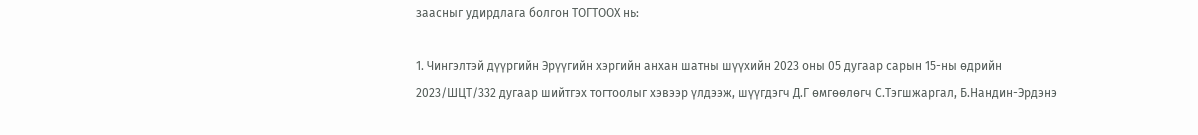заасныг удирдлага болгон ТОГТООХ нь:

1. Чингэлтэй дүүргийн Эрүүгийн хэргийн анхан шатны шүүхийн 2023 оны 05 дугаар сарын 15-ны өдрийн 2023/ШЦТ/332 дугаар шийтгэх тогтоолыг хэвээр үлдээж, шүүгдэгч Д.Г өмгөөлөгч С.Тэгшжаргал, Б.Нандин-Эрдэнэ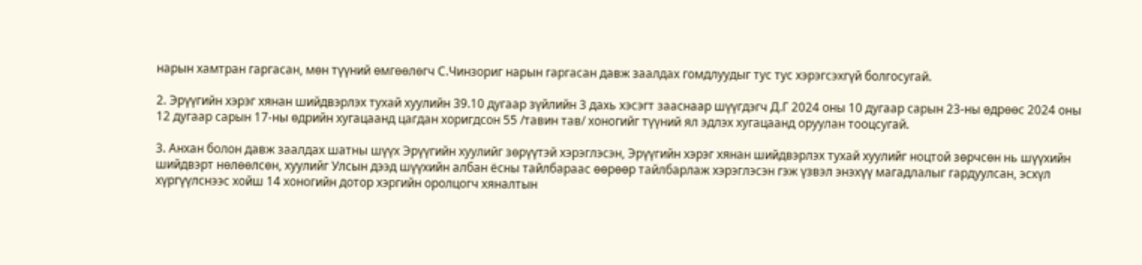нарын хамтран гаргасан, мөн түүний өмгөөлөгч С.Чинзориг нарын гаргасан давж заалдах гомдлуудыг тус тус хэрэгсэхгүй болгосугай.

2. Эрүүгийн хэрэг хянан шийдвэрлэх тухай хуулийн 39.10 дугаар зүйлийн 3 дахь хэсэгт зааснаар шүүгдэгч Д.Г 2024 оны 10 дугаар сарын 23-ны өдрөөс 2024 оны 12 дугаар сарын 17-ны өдрийн хугацаанд цагдан хоригдсон 55 /тавин тав/ хоногийг түүний ял эдлэх хугацаанд оруулан тооцсугай.

3. Анхан болон давж заалдах шатны шүүх Эрүүгийн хуулийг зөрүүтэй хэрэглэсэн, Эрүүгийн хэрэг хянан шийдвэрлэх тухай хуулийг ноцтой зөрчсөн нь шүүхийн шийдвэрт нөлөөлсөн, хуулийг Улсын дээд шүүхийн албан ёсны тайлбараас өөрөөр тайлбарлаж хэрэглэсэн гэж үзвэл энэхүү магадлалыг гардуулсан, эсхүл хүргүүлснээс хойш 14 хоногийн дотор хэргийн оролцогч хяналтын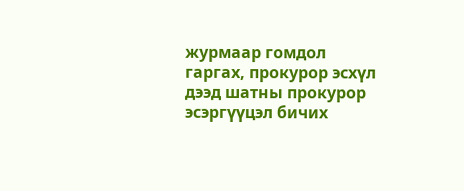журмаар гомдол гаргах, прокурор эсхүл дээд шатны прокурор эсэргүүцэл бичих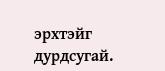эрхтэйг дурдсугай.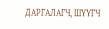ДАРГАЛАГЧ, ШҮҮГЧ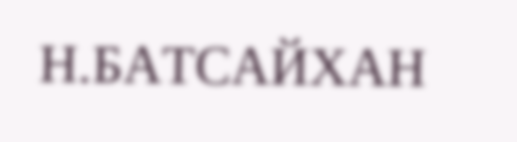Н.БАТСАЙХАН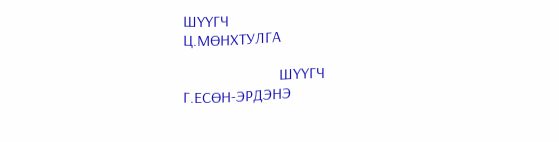ШҮҮГЧ                                                            Ц.МӨНХТУЛГА

                        ШҮҮГЧ                                                            Г.ЕСӨН-ЭРДЭНЭ